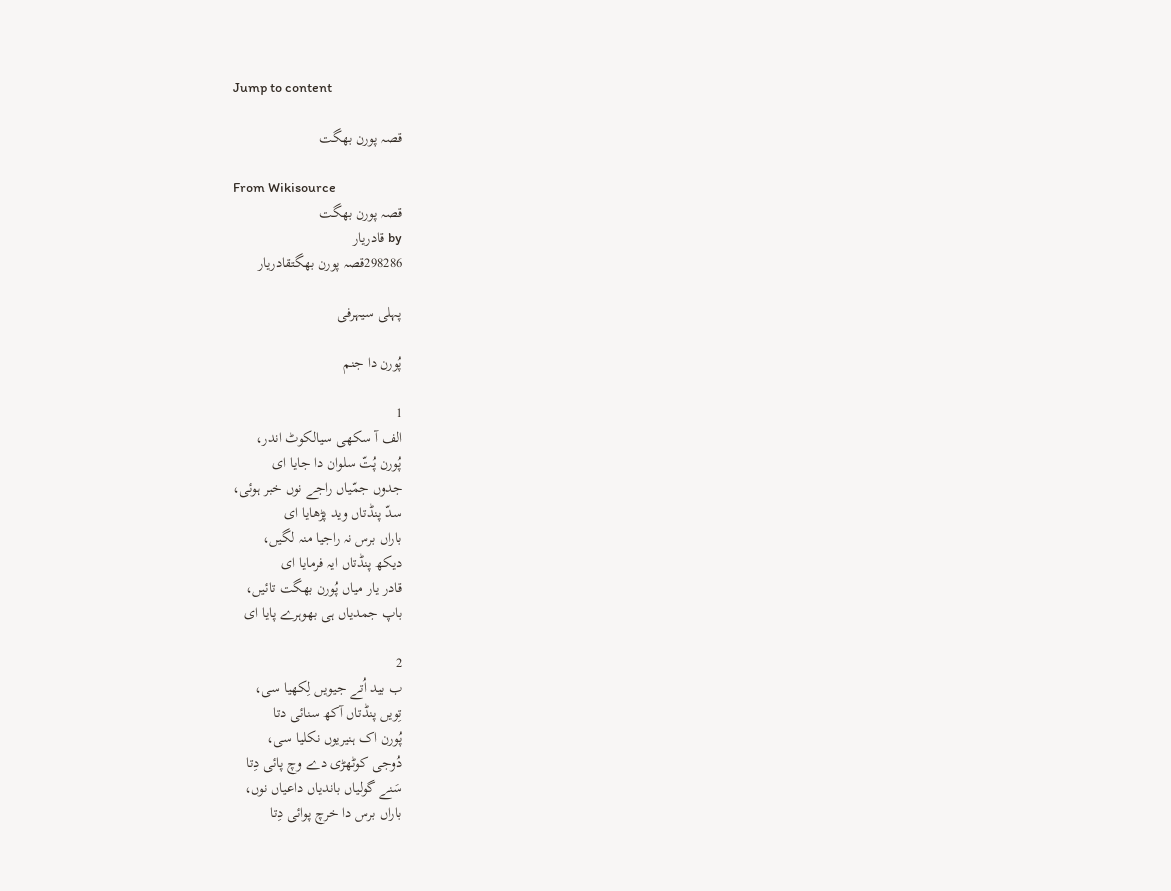Jump to content

قصہ پورن بھگت

From Wikisource
قصہ پورن بھگت
by قادریار
298286قصہ پورن بھگتقادریار

پہلی سیہرفی

پُورن دا جنم

1
الف آ سکھی سیالکوٹ اندر،
پُورن پُتّ سلوان دا جایا ای
جدوں جمّیاں راجے نوں خبر ہوئی،
سدّ پنڈتاں وید پڑھایا ای
باراں برس نہ راجیا منہ لگیں،
دیکھ پنڈتاں ایہ فرمایا ای
قادر یار میاں پُورن بھگت تائیں،
باپ جمدیاں ہی بھوہرے پایا ای

2
ب بید اُتے جیویں لِکھیا سی،
تِویں پنڈتاں آکھ سنائی دتا
پُورن اک ہنیریوں نکلیا سی،
دُوجی کوٹھڑی دے وچ پائی دِتا
سَنے گولیاں باندیاں داعیاں نوں،
باراں برس دا خرچ پوائی دِتا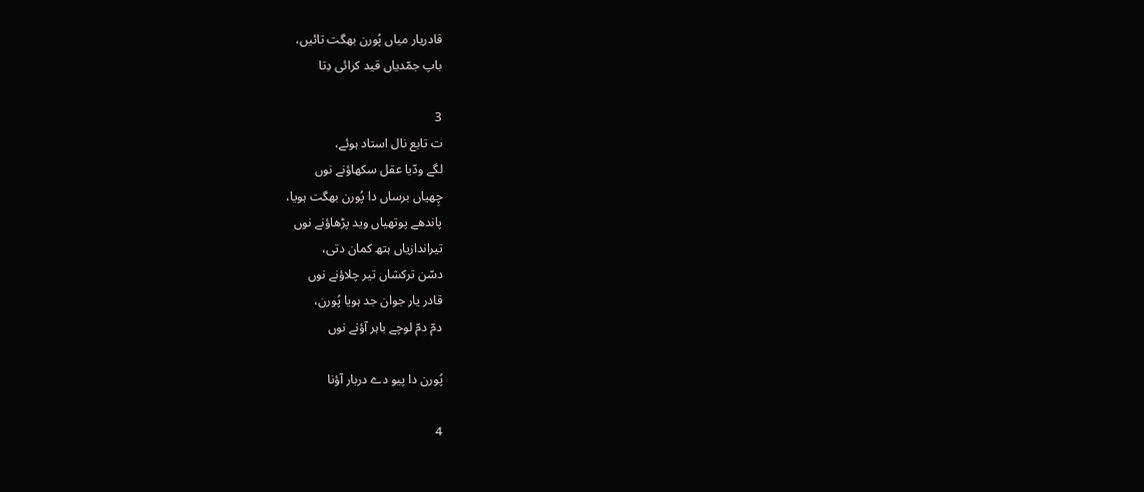قادریار میاں پُورن بھگت تائیں،
باپ جمّدیاں قید کرائی دِتا

3
ت تابع نال استاد ہوئے،
لگے ودّیا عقل سکھاؤنے نوں
چِھیاں برساں دا پُورن بھگت ہویا،
پاندھے پوتھیاں وید پڑھاؤنے نوں
تیراندازیاں ہتھ کمان دتی،
دسّن ترکشاں تیر چلاؤنے نوں
قادر یار جوان جد ہویا پُورن،
دمّ دمّ لوچے باہر آؤنے نوں

پُورن دا پیو دے دربار آؤنا

4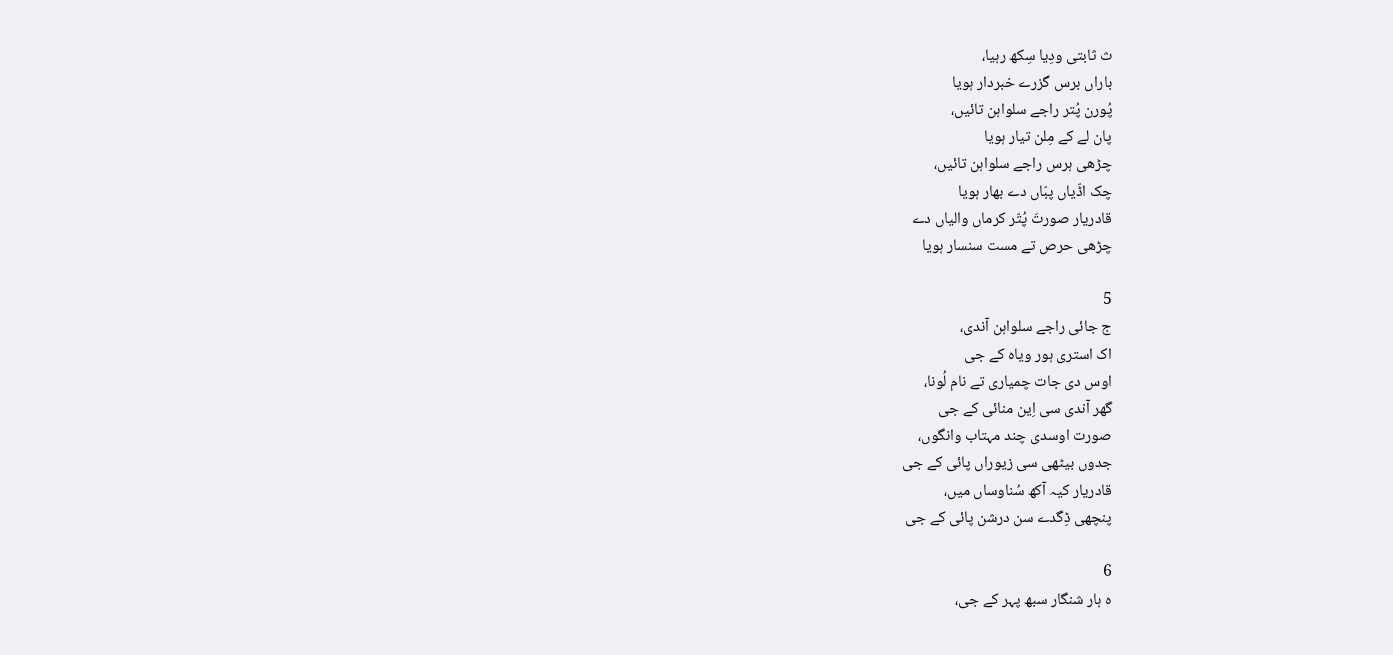ث ثابتی ودِیا سِکھ رہیا،
باراں برس گزرے خبردار ہویا
پُورن پُتر راجے سلواہن تائیں،
پان لے کے مِلن تیار ہویا
چڑھی ہرس راجے سلواہن تائیں،
چک اڈّیاں پبّاں دے بھار ہویا
قادریار صورتَ پُتّر کرماں والیاں دے
چڑھی حرص تے مست سنسار ہویا

5
ج جائی راجے سلواہن آندی،
اک استری ہور ویاہ کے جی
اوس دی جات چمیاری تے نام لُونا،
گھر آندی سی اِین منائی کے جی
صورت اوسدی چند مہتاب وانگوں،
جدوں بیٹھی سی زیوراں پائی کے جی
قادریار کیہ آکھ سُناوساں میں،
پنچھی ڈِگدے سن درشن پائی کے جی

6
ہ ہار شنگار سبھ پہر کے جی،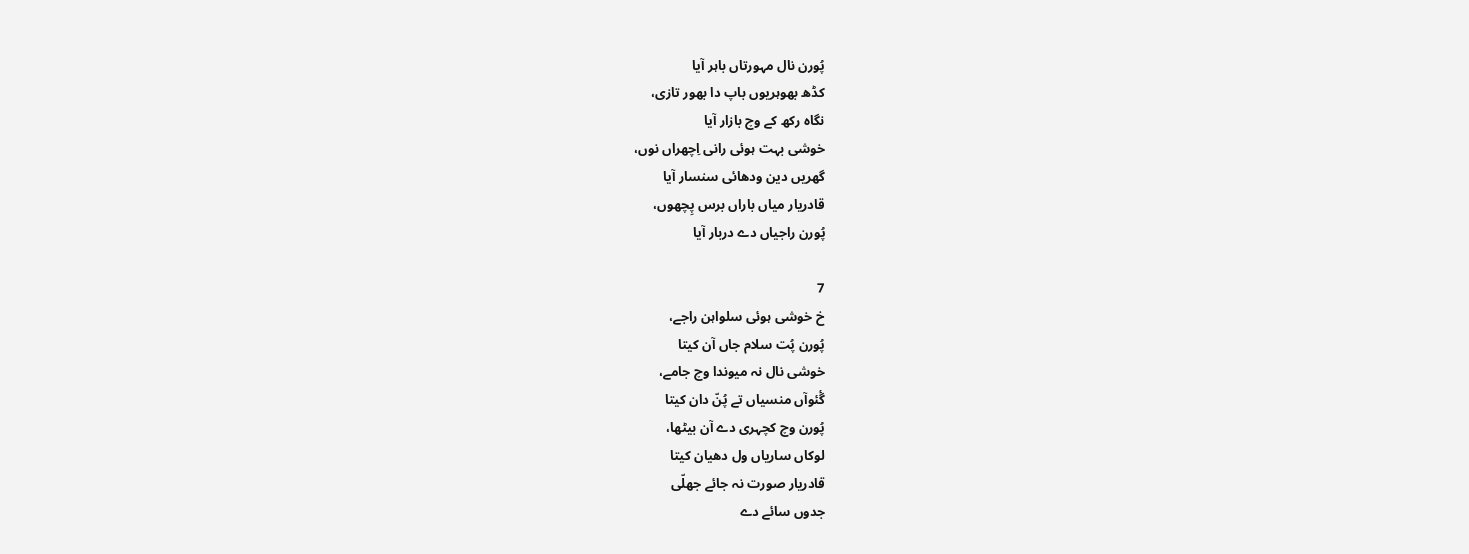پُورن نال مہورتاں باہر آیا
کڈھ بھوہریوں باپ دا بھور تازی،
نگاہ رکھ کے وچ بازار آیا
خوشی بہت ہوئی رانی اِچھراں نوں،
گھریں دین ودھائی سنسار آیا
قادریار میاں باراں برس پِچھوں،
پُورن راجیاں دے دربار آیا

7
خ خوشی ہوئی سلواہن راجے،
پُورن پُت سلام جاں آن کیتا
خوشی نال نہ میوندا وچ جامے،
گٔئوآں منسیاں تے پُنّ دان کیتا
پُورن وچ کچہری دے آن بیٹھا،
لوکاں ساریاں ول دھیان کیتا
قادریار صورت نہ جائے جھلّی
جدوں سائے دے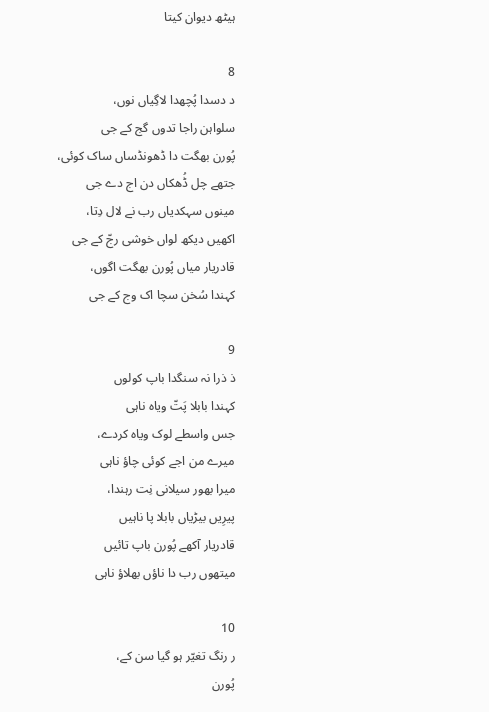ہیٹھ دیوان کیتا

8
د دسدا پُچھدا لاگِیاں نوں،
سلواہن راجا تدوں گج کے جی
پُورن بھگت دا ڈھونڈساں ساک کوئی،
جتھے چل ڈُھکاں دن اج دے جی
مینوں سہکدیاں رب نے لال دِتا،
اکھیں دیکھ لواں خوشی رجّ کے جی
قادریار میاں پُورن بھگت اگوں،
کہندا سُخن سچا اک وج کے جی

9
ذ ذرا نہ سنگدا باپ کولوں
کہندا بابلا پَتّ ویاہ ناہی
جس واسطے لوک ویاہ کردے،
میرے من اجے کوئی چاؤ ناہی
میرا بھور سیلانی نِت رہندا،
پیرِیں بیڑیاں بابلا پا ناہیں
قادریار آکھے پُورن باپ تائیں
میتھوں رب دا ناؤں بھلاؤ ناہی

10
ر رنگ تغیّر ہو گیا سن کے،
پُورن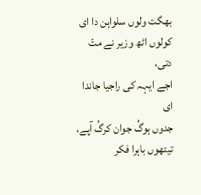بھگت ولوں سلواہن دا ای
کولوں اٹھ وزیر نے متّ دتی،
اجے ایہہ کی راجیا جاندا ای
جدوں ہوگُ جوان کرگُ آپے،
تیتھوں باہرا فکر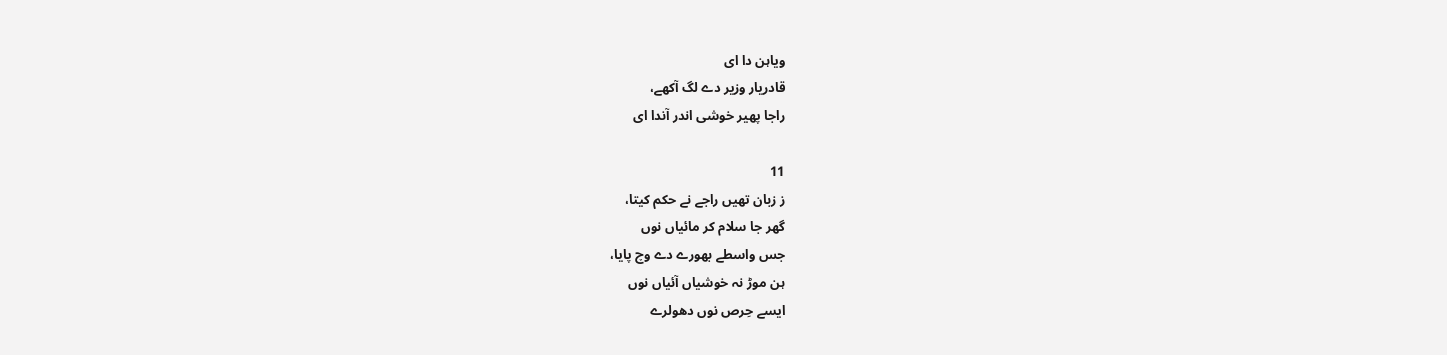ویاہن دا ای
قادریار وزیر دے لگ آکھے،
راجا پھیر خوشی اندر آندا ای

11
ز زبان تھیں راجے نے حکم کیتا،
گھر جا سلام کر مائیاں نوں
جس واسطے بھورے دے وچ پایا،
ہن موڑ نہ خوشیاں آئیاں نوں
ایسے حِرص نوں دھولرے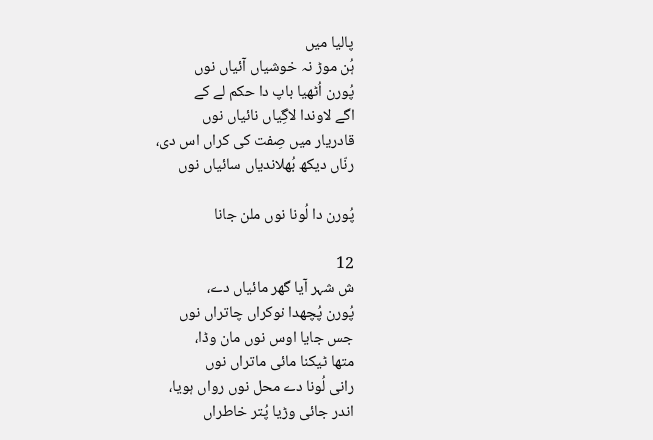پالیا میں
ہُن موڑ نہ خوشیاں آئیاں نوں
پُورن اُٹھیا باپ دا حکم لے کے
اگے لاوندا لاگِیاں نائیاں نوں
قادریار میں صِفت کی کراں اس دی،
رنّاں دیکھ بُھلاندیاں سائیاں نوں

پُورن دا لُونا نوں ملن جانا

12
ش شہر آیا گھر مائیاں دے،
پُورن پُچھدا نوکراں چاتراں نوں
جس جایا اوس نوں مان وڈا،
متھا ٹیکنا مائی ماتراں نوں
رانی لُونا دے محل نوں رواں ہویا،
اندر جائی وڑیا پُتر خاطراں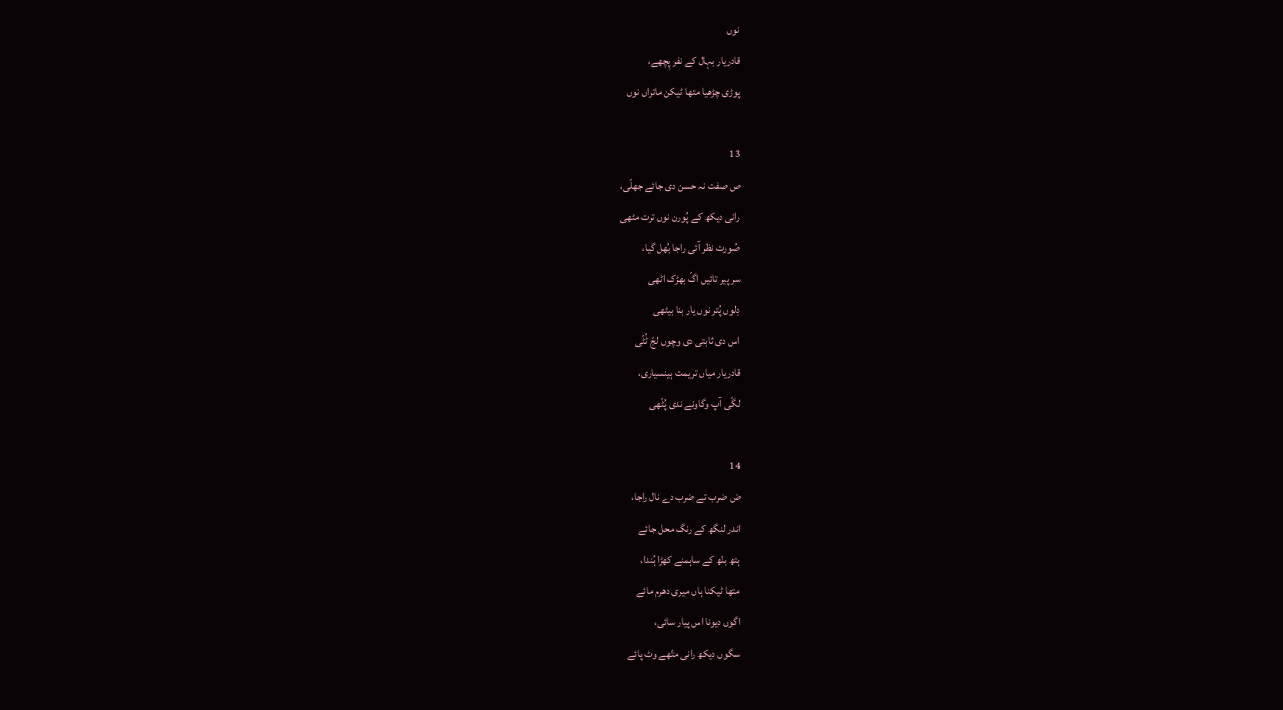نوں
قادریار بہال کے نفر پِچھے،
پوڑی چڑھیا متھا ٹیکن ماتراں نوں

13
ص صفت نہ حسن دی جائے جھلّی،
رانی دیکھ کے پُورن نوں ترت مٹھی
صُورت نظر آئی راجا بُھل گیا،
سر پیر تائیں اگّ بھڑک اٹھی
دِلوں پُتر نوں یار بنا بیٹھی
اس دی ثابتی دی وچوں لجّ ٹُٹّی
قادریار میاں تریمت ہینسیاری،
لگّی آپ وگاونے ندی پُٹّھی

14
ض ضرب تے ضرب دے نال راجا،
اندر لنگھ کے رنگ محل جائے
ہتھ بنّھ کے ساہمنے کھڑا ہُندا،
متھا ٹیکنا ہاں میری دھرم مائے
اگوں دیونا اس پیار سائی،
سگوں دیکھ رانی متّھے وٹ پائے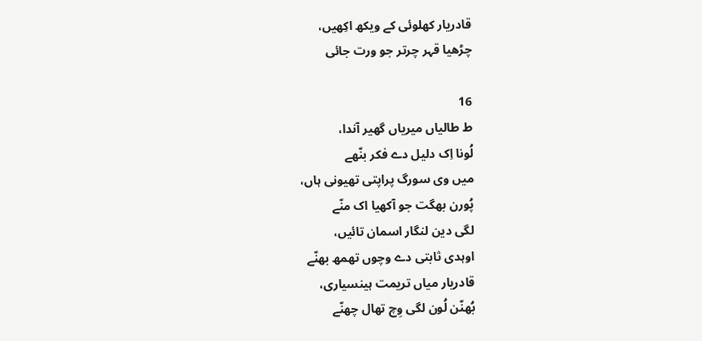قادریار کھلوئی کے ویکھ اکِھیں،
چڑھیا قہر چرتر جو ورت جائی

16
ط طالیاں میریاں گھیر آندا،
لُونا اِک دلیل دے فکر بنّھے
میں وی سورگ پراپتی تھیونی ہاں،
پُورن بھگت جو آکھیا اک منّے
لگی دین لنگار اسمان تائیں،
اوہدی ثابتی دے وچوں تھمھ بھنّے
قادریار میاں تریمت ہینسیاری،
بُھنّن لُون لگی وِچ تھال چھنّے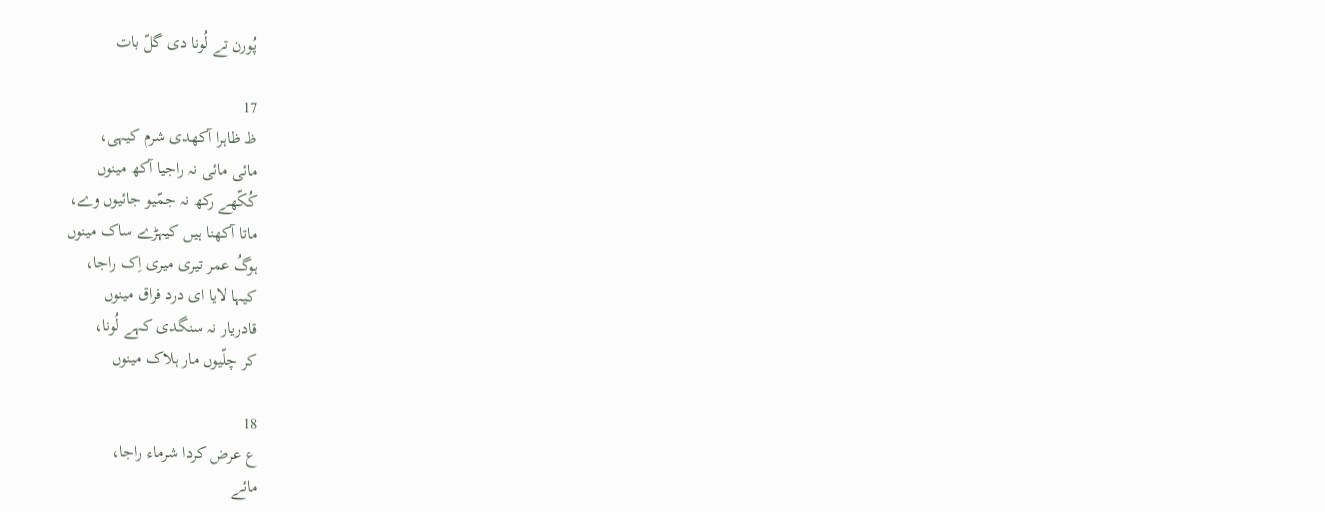پُورن تے لُونا دی گلّ بات

17
ظ ظاہرا آکھدی شرم کیہی،
مائی مائی نہ راجیا آکھ مینوں
کُکّھے رکھ نہ جمّیو جائیوں وے،
ماتا آکھنا ہیں کیہڑے ساک مینوں
ہوگُ عمر تیری میری اِک راجا،
کیہا لایا ای درد فراق مینوں
قادریار نہ سنگدی کہے لُونا،
کر چلّیوں مار ہلاک مینوں

18
ع عرض کردا شرماء راجا،
مائے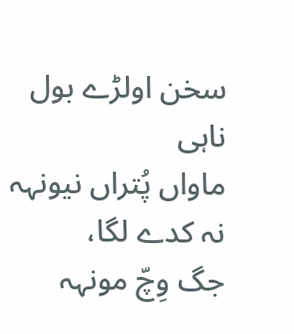سخن اولڑے بول ناہی
ماواں پُتراں نیونہہ نہ کدے لگا،
جگ وِچّ مونہہ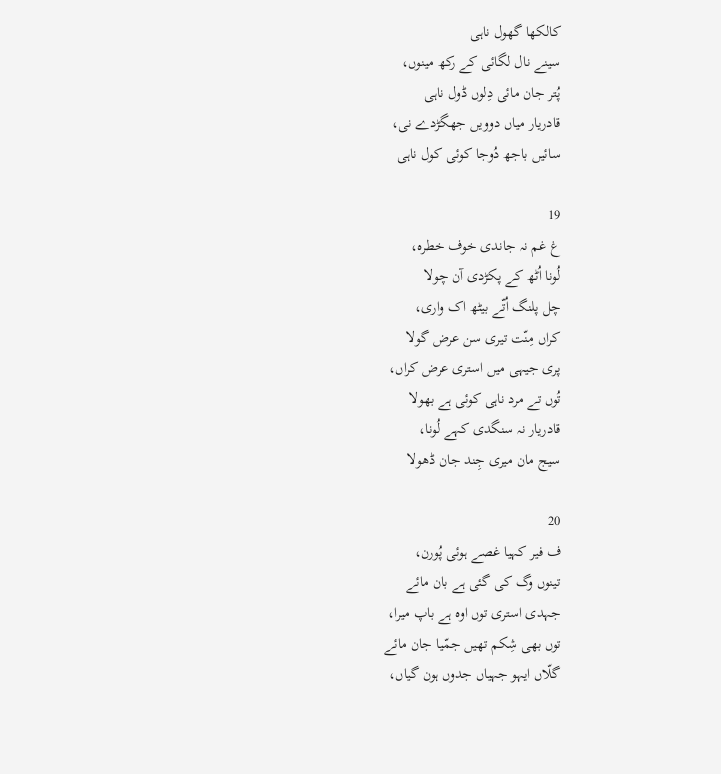کالکھا گھول ناہی
سینے نال لگائی کے رکھ مینوں،
پُتر جان مائی دِلوں ڈول ناہی
قادریار میاں دوویں جھگڑدے نی،
سائیں باجھ دُوجا کوئی کول ناہی

19
غ غم نہ جاندی خوف خطرہ،
لُونا اُٹھ کے پکڑدی آن چولا
چل پلنگ اُتّے بیٹھ اک واری،
کراں مِنّت تیری سن عرض گولا
پری جیہی میں استری عرض کراں،
تُوں تے مرد ناہی کوئی ہے بھولا
قادریار نہ سنگدی کہے لُونا،
سیج مان میری جِند جان ڈھولا

20
ف فیر کہیا غصے ہوئی پُورن،
تینوں وگ کی گئی ہے بان مائے
جہدی استری توں اوہ ہے باپ میرا،
توں بھی شِکم تھیں جمّیا جان مائے
گلّاں ایہو جہیاں جدوں ہون گیاں،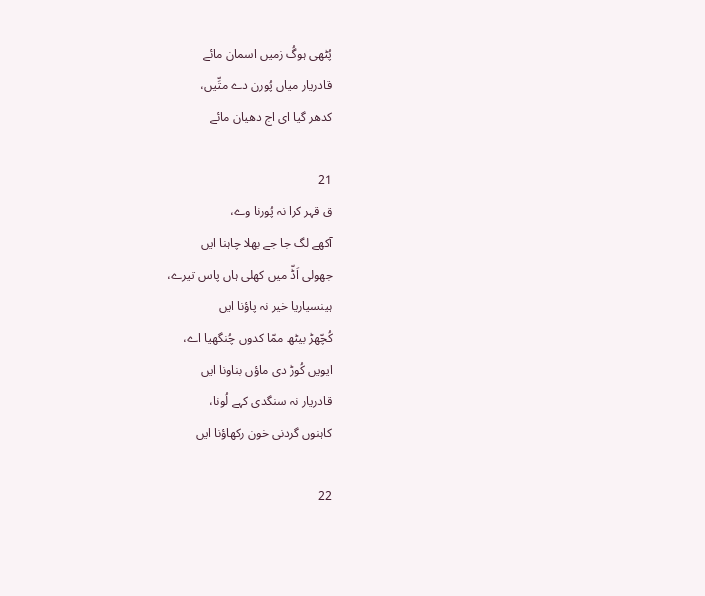پُٹھی ہوگُ زمیں اسمان مائے
قادریار میاں پُورن دے متِّیں،
کدھر گیا ای اج دھیان مائے

21
ق قہر کرا نہ پُورنا وے،
آکھے لگ جا جے بھلا چاہنا ایں
جھولی اَڈّ میں کھلی ہاں پاس تیرے،
ہینسیاریا خیر نہ پاؤنا ایں
کُچّھڑ بیٹھ ممّا کدوں چُنگھیا اے،
ایویں کُوڑ دی ماؤں بناونا ایں
قادریار نہ سنگدی کہے لُونا،
کاہنوں گردنی خون رکھاؤنا ایں

22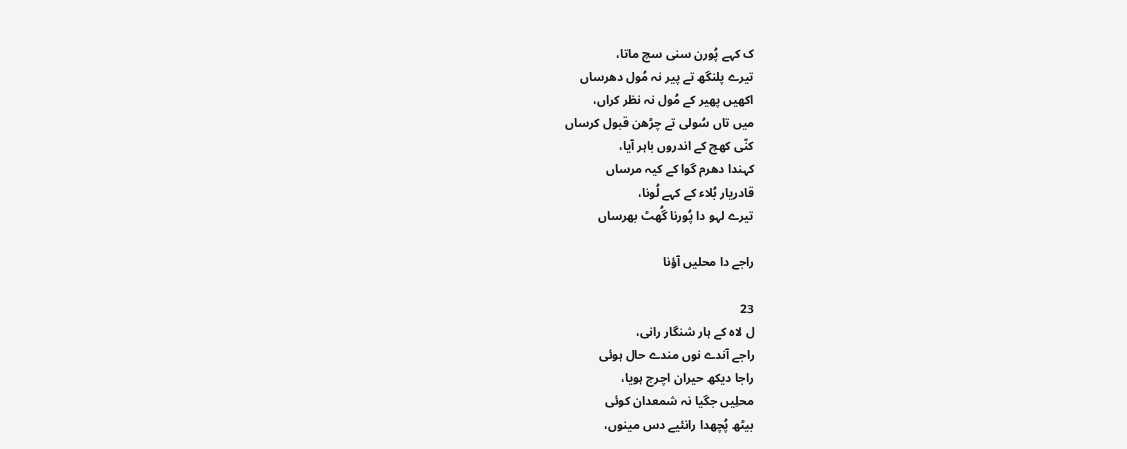ک کہے پُورن سنی سچ ماتا،
تیرے پلنگھ تے پیر نہ مُول دھرساں
اکھیں پھیر کے مُول نہ نظر کراں،
میں تاں سُولی تے چڑھن قبول کرساں
کنّی کھچ کے اندروں باہر آیا،
کہندا دھرم گوا کے کیہ مرساں
قادریار بُلاء کے کہے لُونا،
تیرے لہو دا پُورنا گُھٹ بھرساں

راجے دا محلیں آؤنا

23
ل لاہ کے ہار شنگار رانی،
راجے آندے نوں مندے حال ہوئی
راجا دیکھ حیران اچرج ہویا،
محلِیں جگیا نہ شمعدان کوئی
بیٹھ پُچھدا رانئیے دس مینوں،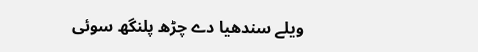ویلے سندھیا دے چڑھ پلنگھ سوئی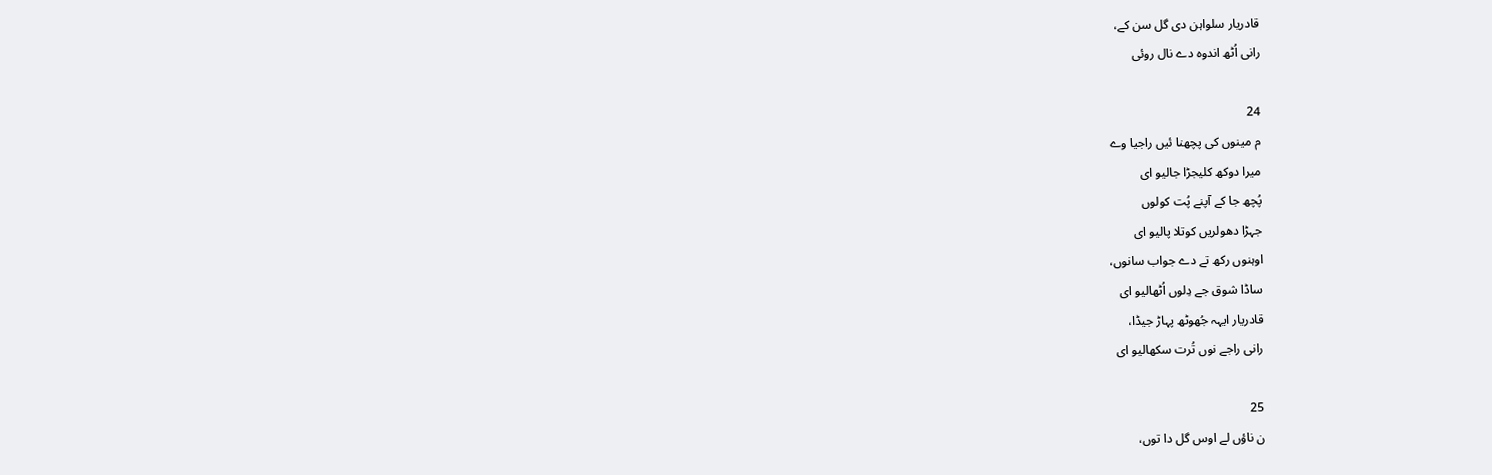قادریار سلواہن دی گل سن کے،
رانی اُٹھ اندوہ دے نال روئی

24
م مینوں کی پچھنا ئیں راجیا وے
میرا دوکھ کلیجڑا جالیو ای
پُچھ جا کے آپنے پُت کولوں
جہڑا دھولریں کوتلا پالیو ای
اوہنوں رکھ تے دے جواب سانوں،
ساڈا شوق جے دِلوں اُٹھالیو ای
قادریار ایہہ جُھوٹھ پہاڑ جیڈا،
رانی راجے نوں تُرت سکھالیو ای

25
ن ناؤں لے اوس گل دا توں،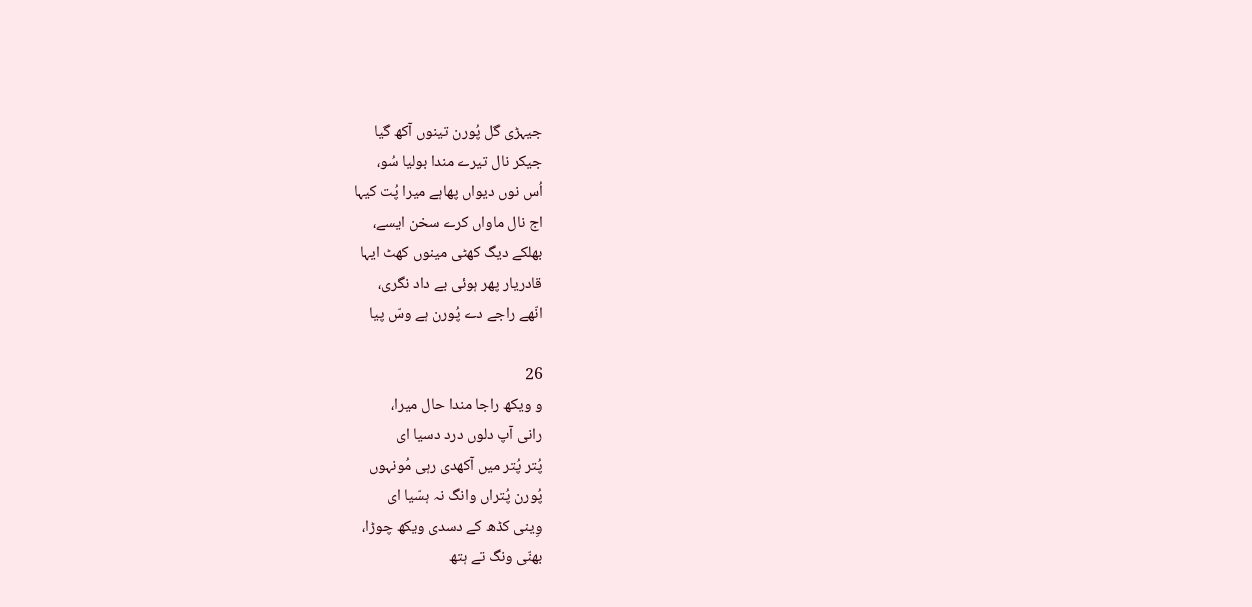جیہڑی گل پُورن تینوں آکھ گیا
جیکر نال تیرے مندا بولیا سُو،
اُس نوں دیواں پھاہے میرا پُت کیہا
اج نال ماواں کرے سخن ایسے،
بھلکے دیگ کھٹی مینوں کھٹ ایہا
قادریار پھر ہوئی بے داد نگری،
انّھے راجے دے پُورن ہے وسّ پیا

26
و ویکھ راجا مندا حال میرا،
رانی آپ دلوں درد دسیا ای
پُتر پُتر میں آکھدی رہی مُونہوں
پُورن پُتراں وانگ نہ ہسّیا ای
وِینی کڈھ کے دسدی ویکھ چوڑا،
بھنّی ونگ تے ہتھ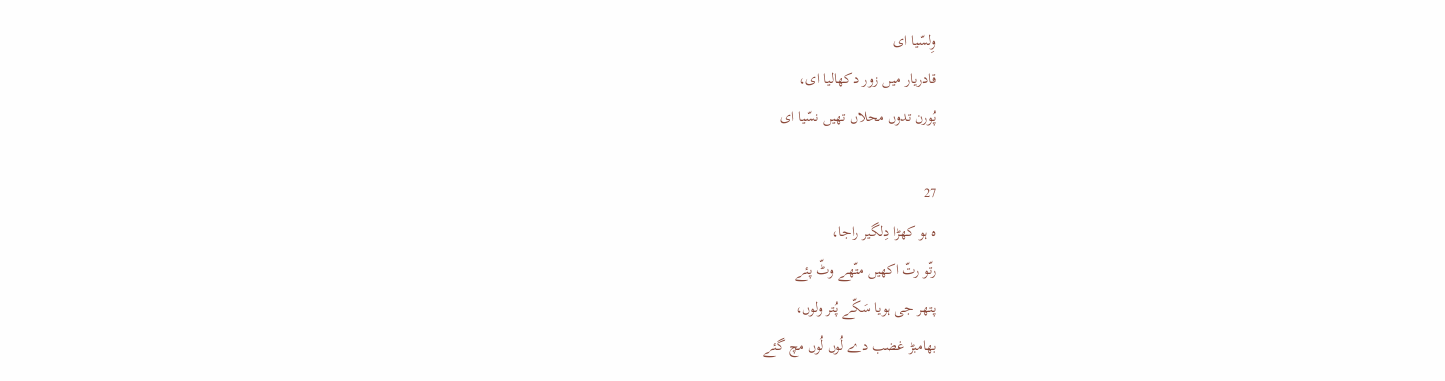وِلسّیا ای
قادریار میں زور دکھالیا ای،
پُورن تدوں محلاں تھیں نسّیا ای

27
ہ ہو کھڑا دِلگیر راجا،
رتّو رتّ اکھیں متّھے وٹّ پئے
پتھر جی ہویا سَکّے پُتر ولوں،
بھامبڑ غضب دے لُوں لُوں مچ گئے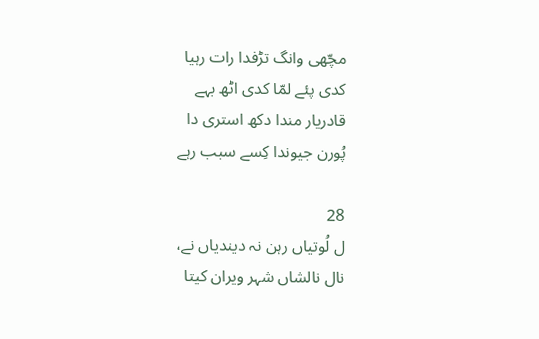مچّھی وانگ تڑفدا رات رہیا
کدی پئے لمّا کدی اٹھ بہے
قادریار مندا دکھ استری دا
پُورن جیوندا کِسے سبب رہے

28
ل لُوتیاں رہن نہ دیندیاں نے،
نال نالشاں شہر ویران کیتا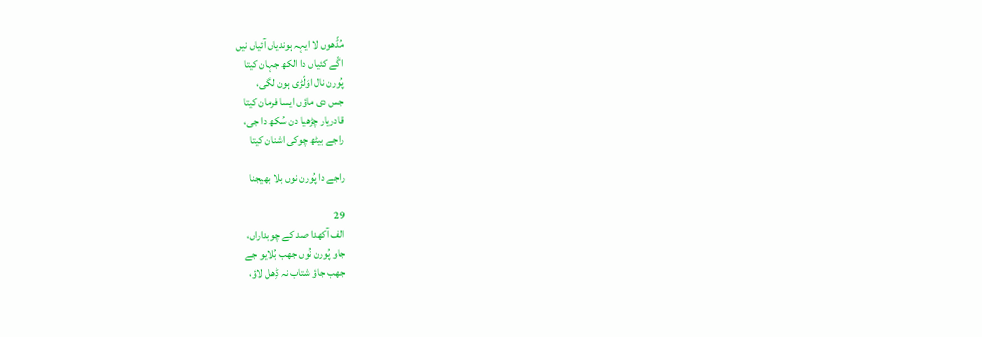مُڈّھوں لا ایہہ ہوندیاں آئیاں نیں
اگّے کئیاں دا الکھ جہان کیتا
پُورن نال اوَلّڑی ہون لگی،
جس دی ماؤں ایسا فرمان کیتا
قادریار چڑھیا دن سُکھ دا جی،
راجے بیٹھ چوکی اشنان کیتا

راجے دا پُورن نوں بلا بھیجنا

29
الف آکھدا صد کے چوبداراں،
جاو پُورن نُوں جھب بُلایو جے
جھب جاؤ شتاب نہ ڈِھل لاؤ،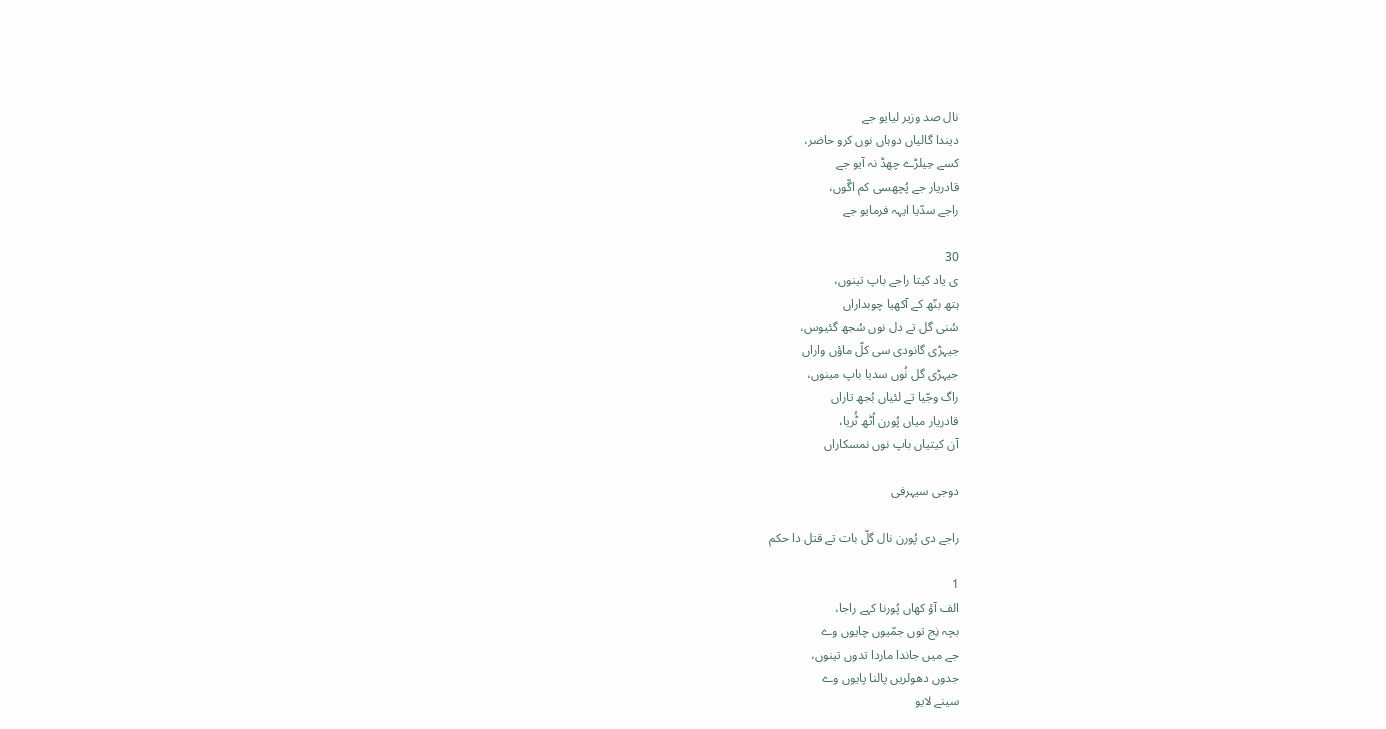نال صد وزیر لیایو جے
دیندا گالیاں دوہاں نوں کرو حاضر،
کسے حِیلڑے چھڈ نہ آیو جے
قادریار جے پُچھسی کم اگّوں،
راجے سدّیا ایہہ فرمایو جے

30
ی یاد کیتا راجے باپ تینوں،
ہتھ بنّھ کے آکھیا چوبداراں
سُنی گل تے دل نوں سُجھ گئیوس،
جیہڑی گانودی سی کلّ ماؤں واراں
جیہڑی گل نُوں سدیا باپ مینوں،
راگ وجّیا تے لئیاں بُجھ تاراں
قادریار میاں پُورن اُٹھ ٹُریا،
آن کیتیاں باپ نوں نمسکاراں

دوجی سیہرفی

راجے دی پُورن نال گلّ بات تے قتل دا حکم

1
الف آؤ کھاں پُورنا کہے راجا،
بچہ نِج توں جمّیوں چایوں وے
جے میں جاندا ماردا تدوں تینوں،
جدوں دھولریں پالنا پایوں وے
سینے لایو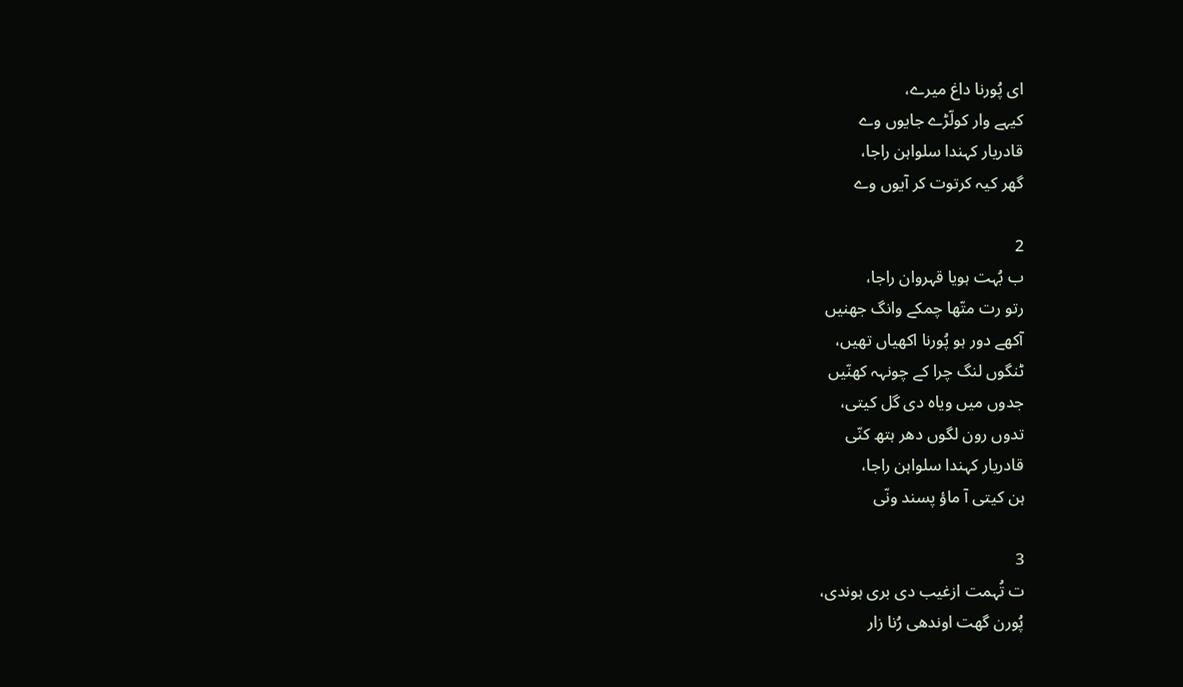ای پُورنا داغ میرے،
کیہے وار کولّڑے جایوں وے
قادریار کہندا سلواہن راجا،
گھر کیہ کرتوت کر آیوں وے

2
ب بُہت ہویا قہروان راجا،
رتو رت متّھا چمکے وانگ جھنیں
آکھے دور ہو پُورنا اکھیاں تھیں،
ٹنگوں لنگ چرا کے چونہہ کھنّیں
جدوں میں ویاہ دی گل کیتی،
تدوں رون لگوں دھر ہتھ کنّی
قادریار کہندا سلواہن راجا،
ہن کیتی آ ماؤ پسند ونّی

3
ت تُہمت ازغیب دی بری ہوندی،
پُورن گھت اوندھی رُنا زار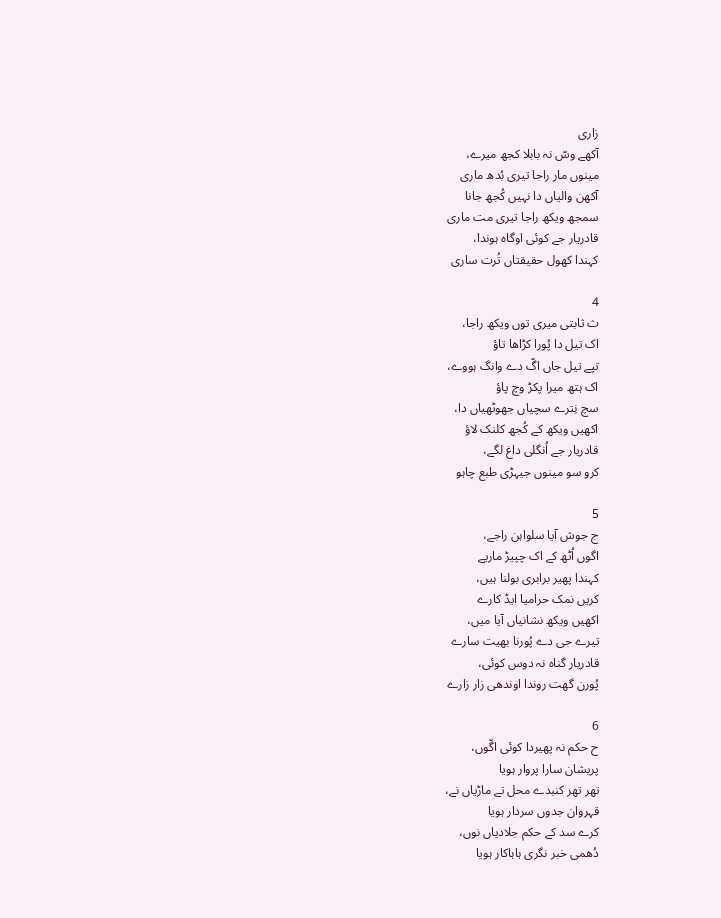زاری
آکھے وسّ نہ بابلا کجھ میرے،
مینوں مار راجا تیری بُدھ ماری
آکھن والیاں دا نہیں کُجھ جانا
سمجھ ویکھ راجا تیری مت ماری
قادریار جے کوئی اوگاہ ہوندا،
کہندا کھول حقیقتاں تُرت ساری

4
ث ثابتی میری توں ویکھ راجا،
اک تیل دا پُورا کڑاھا تاؤ
تپے تیل جاں اگّ دے وانگ ہووے،
اک ہتھ میرا پکڑ وچ پاؤ
سچ نِترے سچیاں جھوٹھیاں دا،
اکھیں ویکھ کے کُجھ کلنک لاؤ
قادریار جے اُنگلی داغ لگے،
کرو سو مینوں جیہڑی طبع چاہو

5
ج جوش آیا سلواہن راجے،
اگوں اُٹھ کے اک چپیڑ ماریے
کہندا پھیر برابری بولنا ہیں،
کریں نمک حرامیا ایڈ کارے
اکھیں ویکھ نشانیاں آیا میں،
تیرے جی دے پُورنا بھیت سارے
قادریار گناہ نہ دوس کوئی،
پُورن گھت روندا اوندھی زار زارے

6
ح حکم نہ پھیردا کوئی اگّوں،
پریشان سارا پروار ہویا
تھر تھر کنبدے محل تے ماڑیاں نے،
قہروان جدوں سردار ہویا
کرے سد کے حکم جلادیاں نوں،
دُھمی خبر نگری ہاہاکار ہویا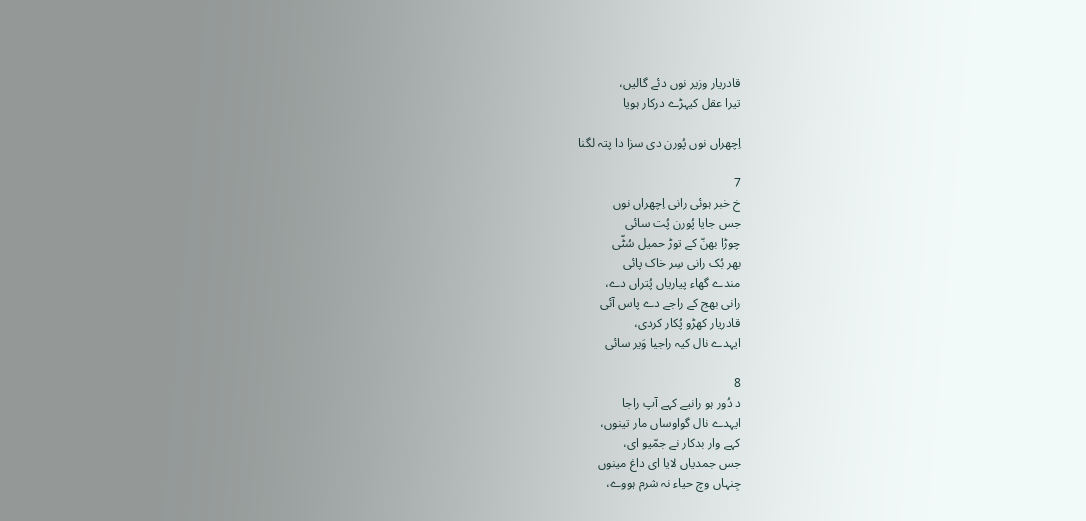قادریار وزیر نوں دئے گالیں،
تیرا عقل کیہڑے درکار ہویا

اِچھراں نوں پُورن دی سزا دا پتہ لگنا

7
خ خبر ہوئی رانی اِچھراں نوں
جس جایا پُورن پُت سائی
چوڑا بھنّ کے توڑ حمیل سُٹّی
بھر بُک رانی سِر خاک پائی
مندے گھاء پیاریاں پُتراں دے،
رانی بھج کے راجے دے پاس آئی
قادریار کھڑو پُکار کردی،
ایہدے نال کیہ راجیا وَیر سائی

8
د دُور ہو رانیے کہے آپ راجا
ایہدے نال گواوساں مار تینوں،
کہے وار بدکار نے جمّیو ای،
جس جمدیاں لایا ای داغ مینوں
جِنہاں وچ حیاء نہ شرم ہووے،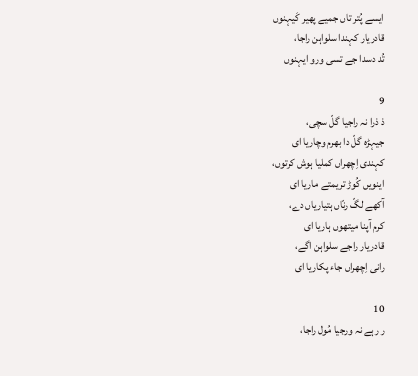ایسے پُتر تاں جمیے پھیر کَیہنوں
قادریار کہندا سلواہن راجا،
تُد دسدا جے تسی ورو ایہنوں

9
ذ ذرا نہ راجیا گلّ سچی،
جیہڑہ گلّ دا بھرم وچاریا ای
کہندی اِچھراں کملیا ہوش کرتوں،
اینویں کُوڑ تریمتے ماریا ای
آکھے لگّ رنّاں ہتیاریاں دے،
کرم آپنا میتھوں ہاریا ای
قادریار راجے سلواہن اگے،
رانی اِچھراں جاء پکاریا ای

10
ر رہے نہ ورجیا مُول راجا،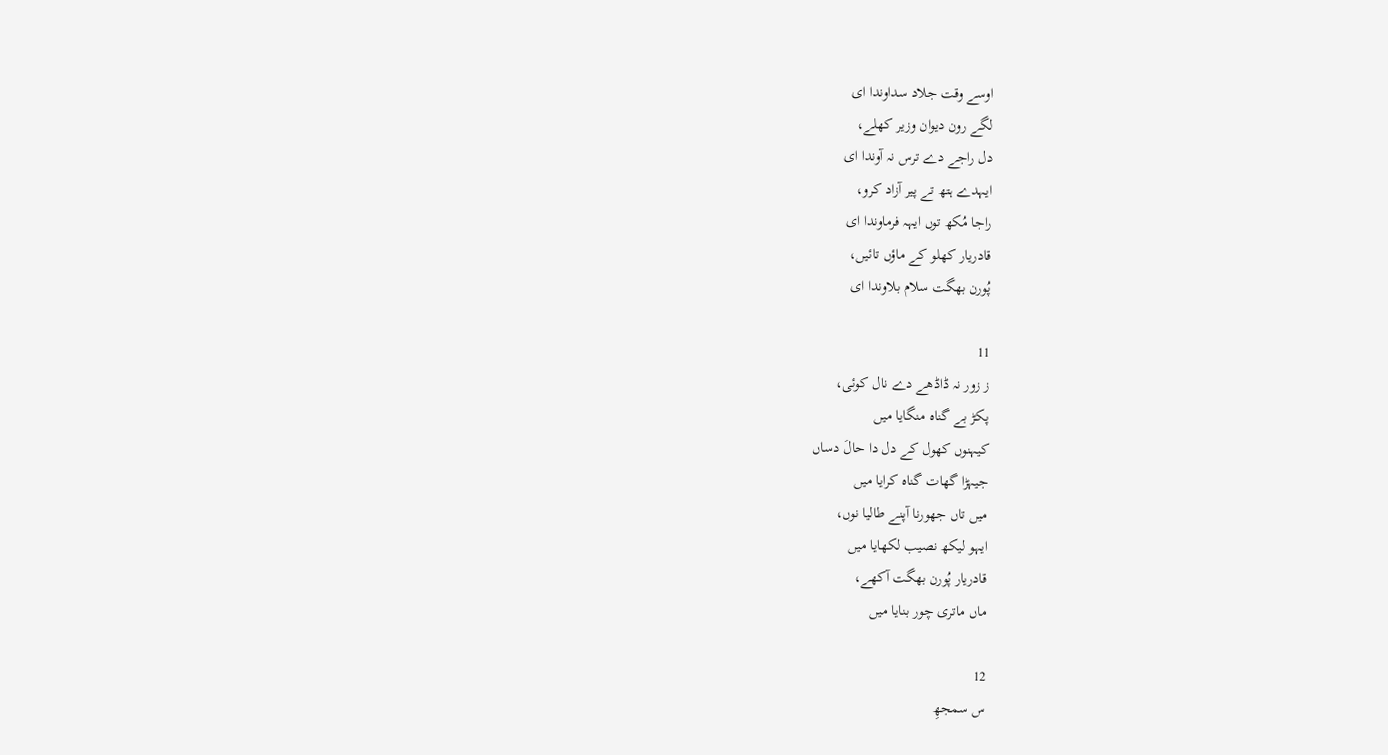اوسے وقت جلاد سداوندا ای
لگے رون دیوان وزیر کھلے،
دل راجے دے ترس نہ آوندا ای
ایہدے ہتھ تے پیر آزاد کرو،
راجا مُکھ توں ایہہ فرماوندا ای
قادریار کھلو کے ماؤں تائیں،
پُورن بھگت سلام بلاوندا ای

11
ز زور نہ ڈاڈھے دے نال کوئی،
پکڑ بے گناہ منگایا میں
کیہنوں کھول کے دل دا حالَ دساں
جیہڑا گھات گناہ کرایا میں
میں تاں جھورنا آپنے طالیا نوں،
ایہو لیکھ نصیب لکھایا میں
قادریار پُورن بھگت آکھے،
ماں ماتری چور بنایا میں

12
س سمجھِ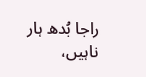راجا بُدھ ہار ناہیں،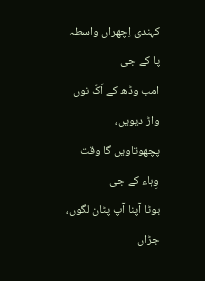کہندی اِچھراں واسطہ پا کے جی
امب وڈھ کے اَکّ نوں واڑ دیویں،
پچھوتاویں گا وقت وِہاء کے جی
بوٹا آپنا آپ پٹان لگوں،
جڑاں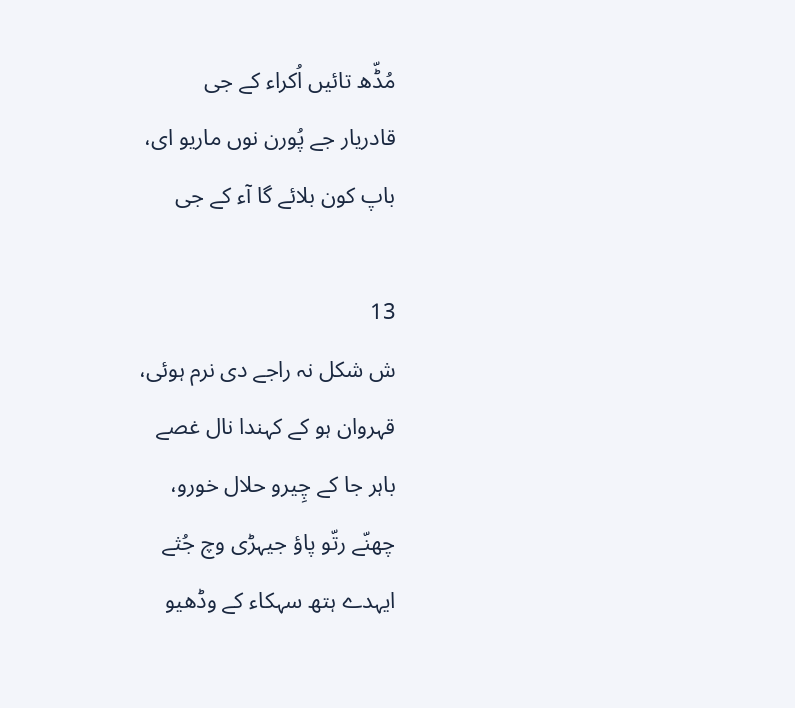مُڈّھ تائیں اُکراء کے جی
قادریار جے پُورن نوں ماریو ای،
باپ کون بلائے گا آء کے جی

13
ش شکل نہ راجے دی نرم ہوئی،
قہروان ہو کے کہندا نال غصے
باہر جا کے چِیرو حلال خورو،
چھنّے رتّو پاؤ جیہڑی وچ جُثے
ایہدے ہتھ سہکاء کے وڈھیو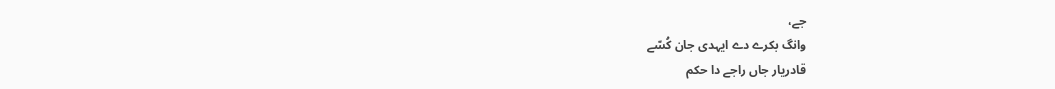جے،
وانگ بکرے دے ایہدی جان کُسّے
قادریار جاں راجے دا حکم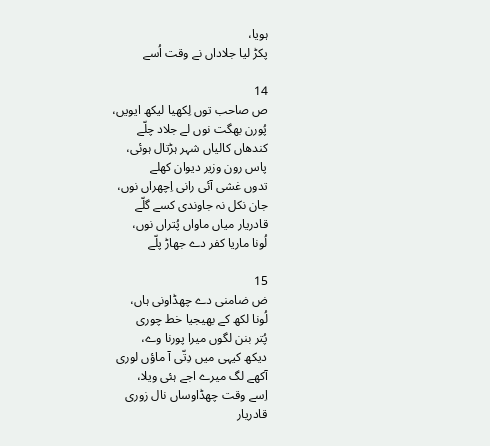ہویا،
پکڑ لیا جلاداں نے وقت اُسے

14
ص صاحب توں لِکھیا لیکھ ایویں،
پُورن بھگت نوں لے جلاد چلّے
کندھاں کالیاں شہر ہڑتال ہوئی،
پاس رون وزیر دیوان کھلے
تدوں غشی آئی رانی اِچھراں نوں،
جان نکل نہ جاوندی کسے گلّے
قادریار میاں ماواں پُتراں نوں،
لُونا ماریا کفر دے جھاڑ پلّے

15
ض ضامنی دے چھڈاونی ہاں،
لُونا لکھ کے بھیجیا خط چوری
پُتر بنن لگوں میرا پورنا وے،
دیکھ کیہی میں دِتّی آ ماؤں لوری
آکھے لگ میرے اجے ہئی ویلا،
اِسے وقت چھڈاوساں نال زوری
قادریار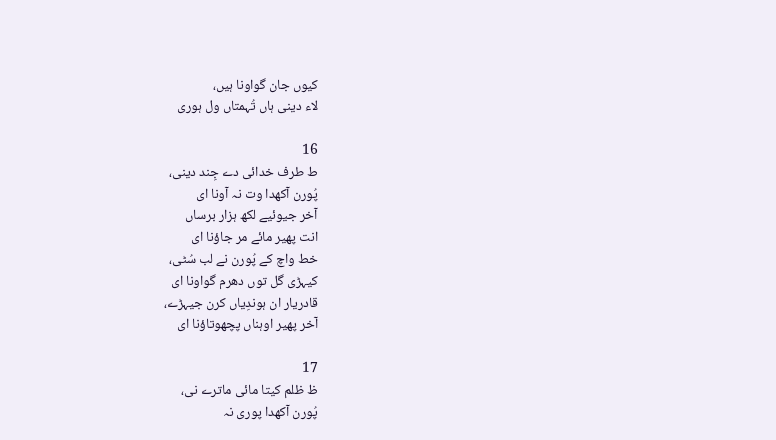کیوں جان گواونا ہیں،
لاء دینی ہاں تُہمتاں ول ہوری

16
ط طرف خدائی دے جِند دینی،
پُورن آکھدا وت نہ آونا ای
آخر جیوئیے لکھ ہزار برساں
انت پھیر مائے مر جاؤنا ای
خط واچ کے پُورن نے لب سُٹی،
کیہڑی گل توں دھرم گواونا ای
قادریار ان ہوندِیاں کرن جیہڑے،
آخر پھیر اوہناں پچھوتاؤنا ای

17
ظ ظلم کیتا مائی ماترے نی،
پُورن آکھدا پوری نہ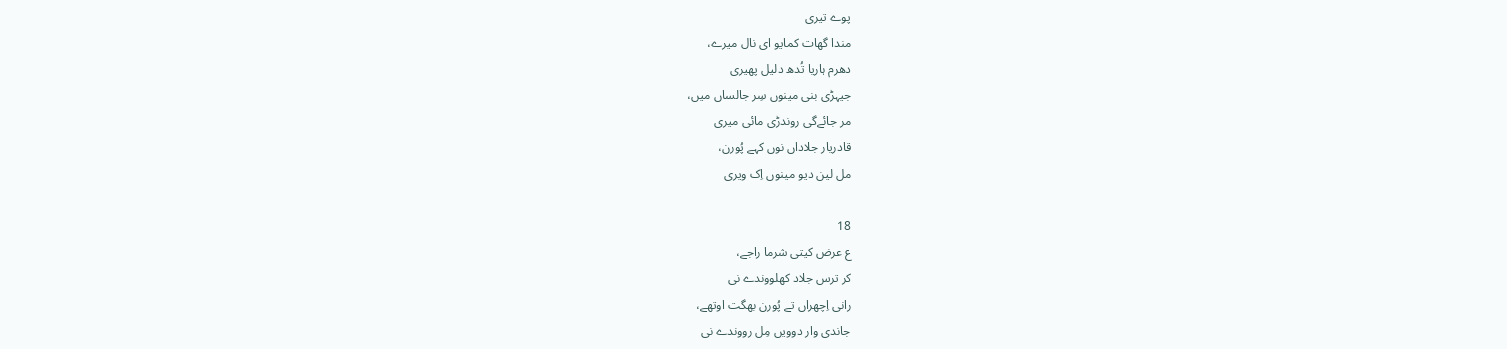پوے تیری
مندا گھات کمایو ای نال میرے،
دھرم ہاریا تُدھ دلیل پھیری
جیہڑی بنی مینوں سِر جالساں میں،
مر جائےگی روندڑی مائی میری
قادریار جلاداں نوں کہے پُورن،
مل لین دیو مینوں اِک ویری

18
ع عرض کیتی شرما راجے،
کر ترس جلاد کھلووندے نی
رانی اِچھراں تے پُورن بھگت اوتھے،
جاندی وار دوویں مِل رووندے نی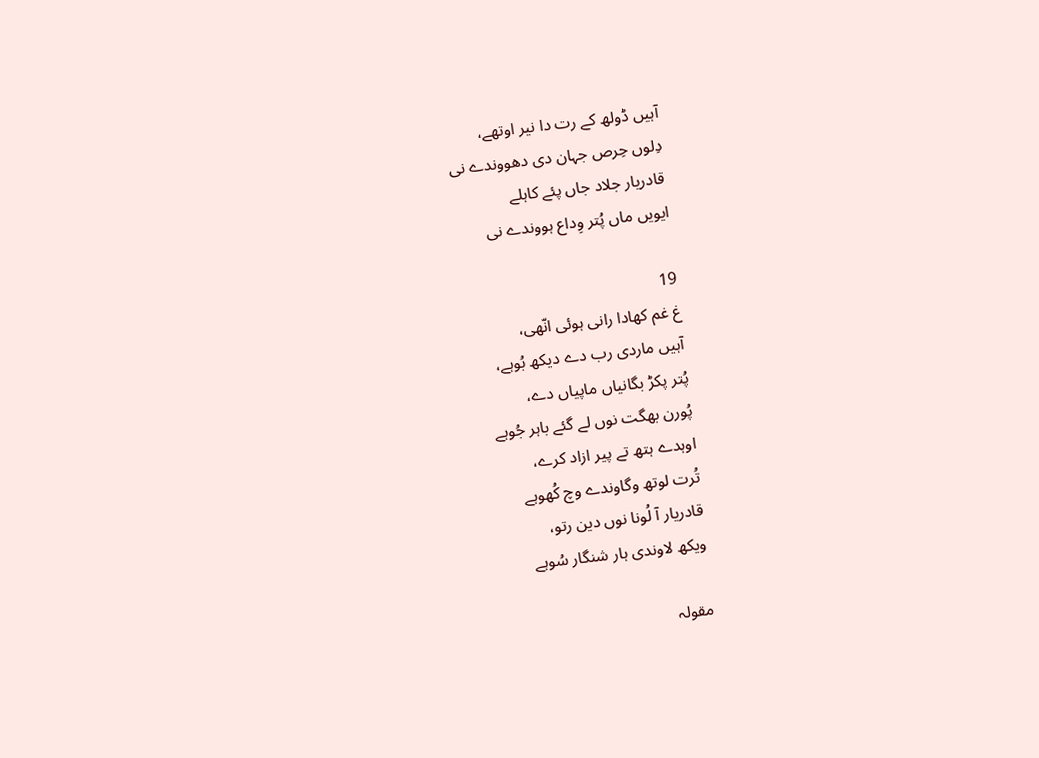آہیں ڈولھ کے رت دا نیر اوتھے،
دِلوں حِرص جہان دی دھووندے نی
قادریار جلاد جاں پئے کاہلے
ایویں ماں پُتر وِداع ہووندے نی

19
غ غم کھادا رانی ہوئی انّھی،
آہیں ماردی رب دے دیکھ بُوہے،
پُتر پکڑ بگانیاں ماپیاں دے،
پُورن بھگت نوں لے گئے باہر جُوہے
اوہدے ہتھ تے پیر ازاد کرے،
تُرت لوتھ وگاوندے وچ کُھوہے
قادریار آ لُونا نوں دین رتو،
ویکھ لاوندی ہار شنگار سُوہے

مقولہ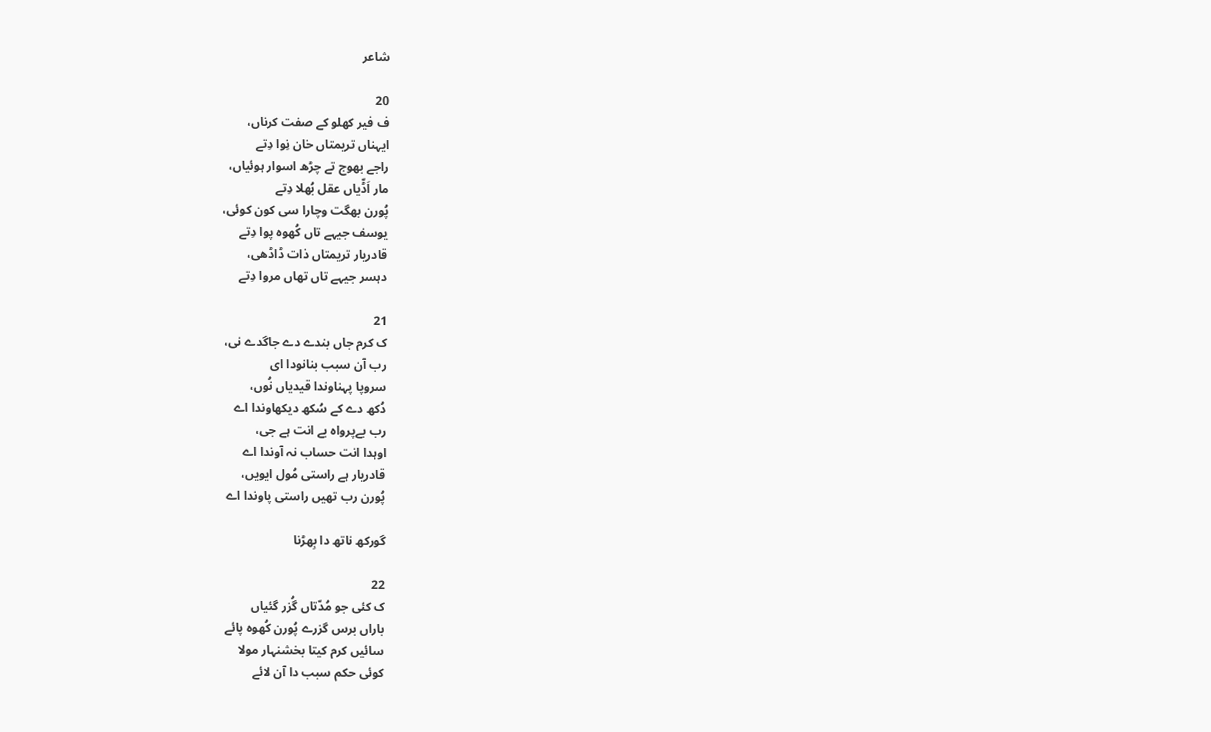شاعر

20
ف فیر کھلو کے صفت کرناں،
ایہناں تریمتاں خان نِوا دِتے
راجے بھوج تے چڑھ اسوار ہوئیاں،
مار اَڈّیاں عقل بُھلا دِتے
پُورن بھگت وچارا سی کون کوئی،
یوسف جیہے تاں کُھوہ پوا دِتے
قادریار تریمتاں ذات ڈاڈھی،
دہسر جیہے تاں تھاں مروا دِتے

21
ک کرم جاں بندے دے جاگدے نی،
رب آن سبب بنانودا ای
سروپا پہناوندا قیدیاں نُوں،
دُکھ دے کے سُکھ دیکھاوندا اے
رب بےپرواہ بے انت ہے جی،
اوہدا انت حساب نہ آوندا اے
قادریار ہے راستی مُول ایویں،
پُورن رب تھیں راستی پاوندا اے

گورکھ ناتھ دا بِھڑنا

22
ک کئی جو مُدّتاں گُزر گئیاں
باراں برس گزرے پُورن کُھوہ پائے
سائیں کرم کیتا بخشنہار مولا
کوئی حکم سبب دا آن لائے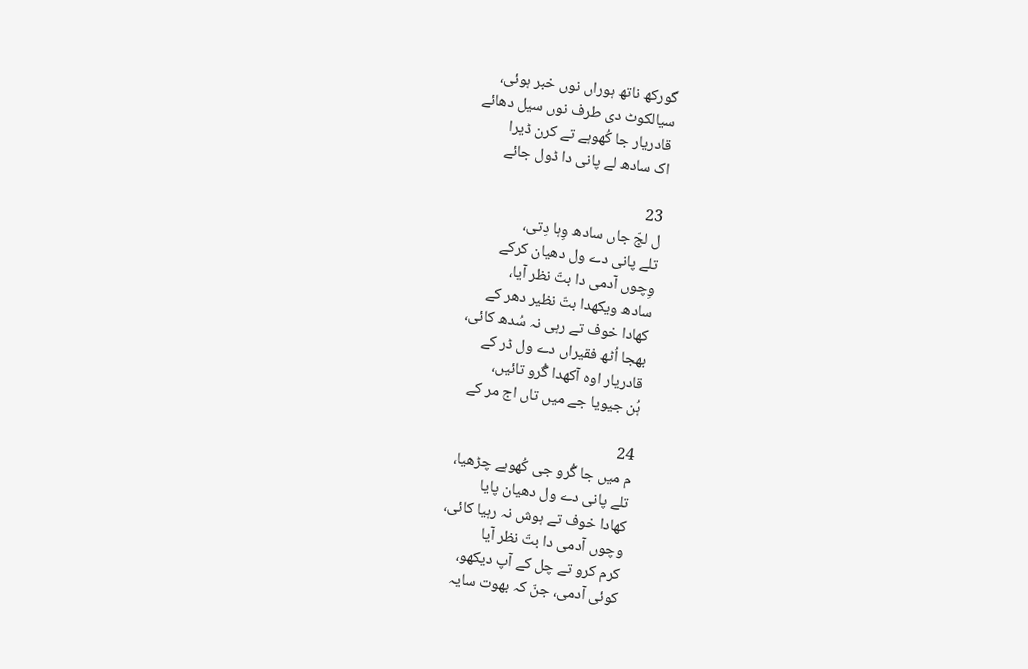گورکھ ناتھ ہوراں نوں خبر ہوئی،
سیالکوٹ دی طرف نوں سیل دھائے
قادریار جا کُھوہے تے کرن ڈیرا
اک سادھ لے پانی دا ڈول جائے

23
ل لجّ جاں سادھ وِہا دِتی،
تلے پانی دے ول دھیان کرکے
وِچوں آدمی دا بتّ نظر آیا،
سادھ ویکھدا بتّ نظیر دھر کے
کھادا خوف تے رہی نہ سُدھ کائی،
بھجا اُٹھ فقیراں دے ول ڈر کے
قادریار اوہ آکھدا گُرو تائیں،
ہُن جیویا جے میں تاں اج مر کے

24
م میں جا گُرو جی کُھوہے چڑھیا،
تلے پانی دے ول دھیان پایا
کھادا خوف تے ہوش نہ رہیا کائی،
وچوں آدمی دا بتّ نظر آیا
کرم کرو تے چل کے آپ دیکھو،
کوئی آدمی، جنّ کہ بھوت سایہ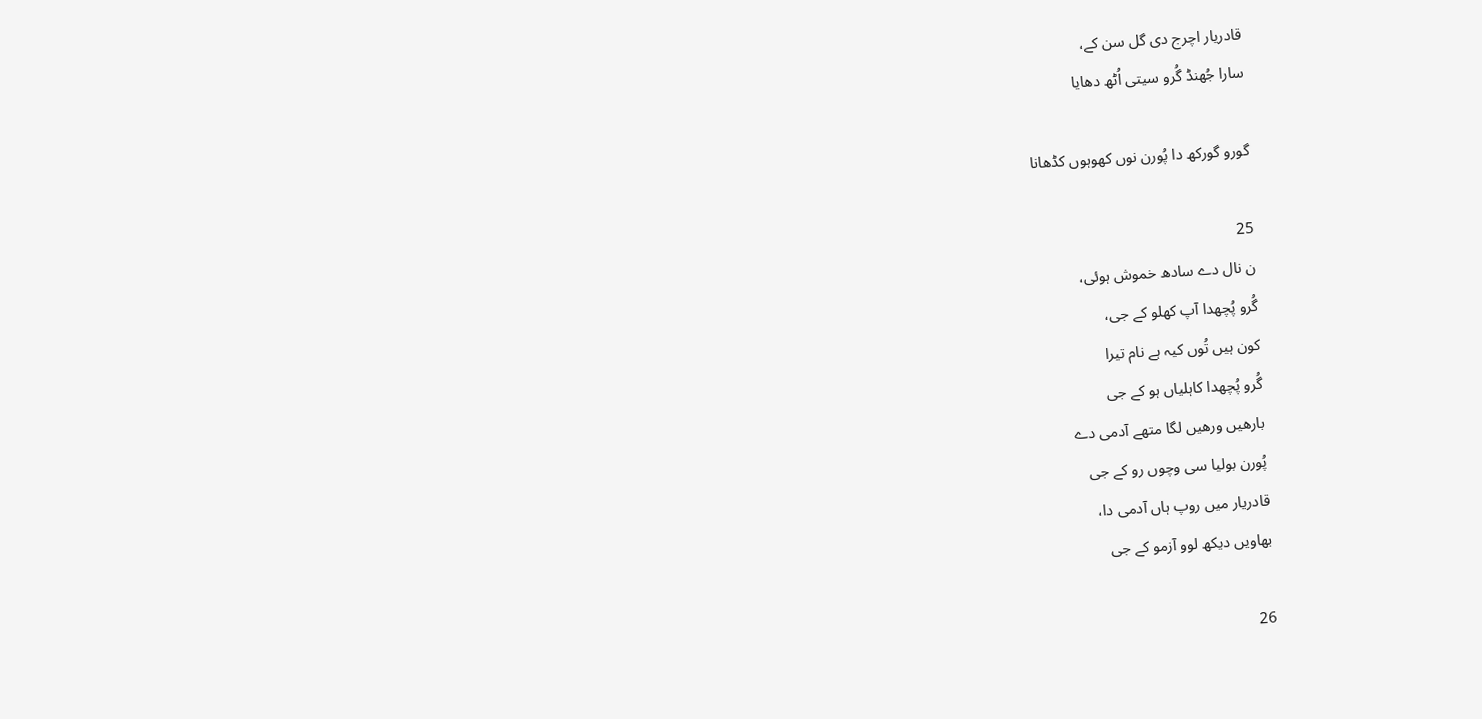قادریار اچرج دی گل سن کے،
سارا جُھنڈ گُرو سیتی اُٹھ دھایا

گورو گورکھ دا پُورن نوں کھوہوں کڈھانا

25
ن نال دے سادھ خموش ہوئی،
گُرو پُچھدا آپ کھلو کے جی،
کون ہیں تُوں کیہ ہے نام تیرا
گُرو پُچھدا کاہلیاں ہو کے جی
بارھیں ورھیں لگا متھے آدمی دے
پُورن بولیا سی وچوں رو کے جی
قادریار میں روپ ہاں آدمی دا،
بھاویں دیکھ لوو آزمو کے جی

26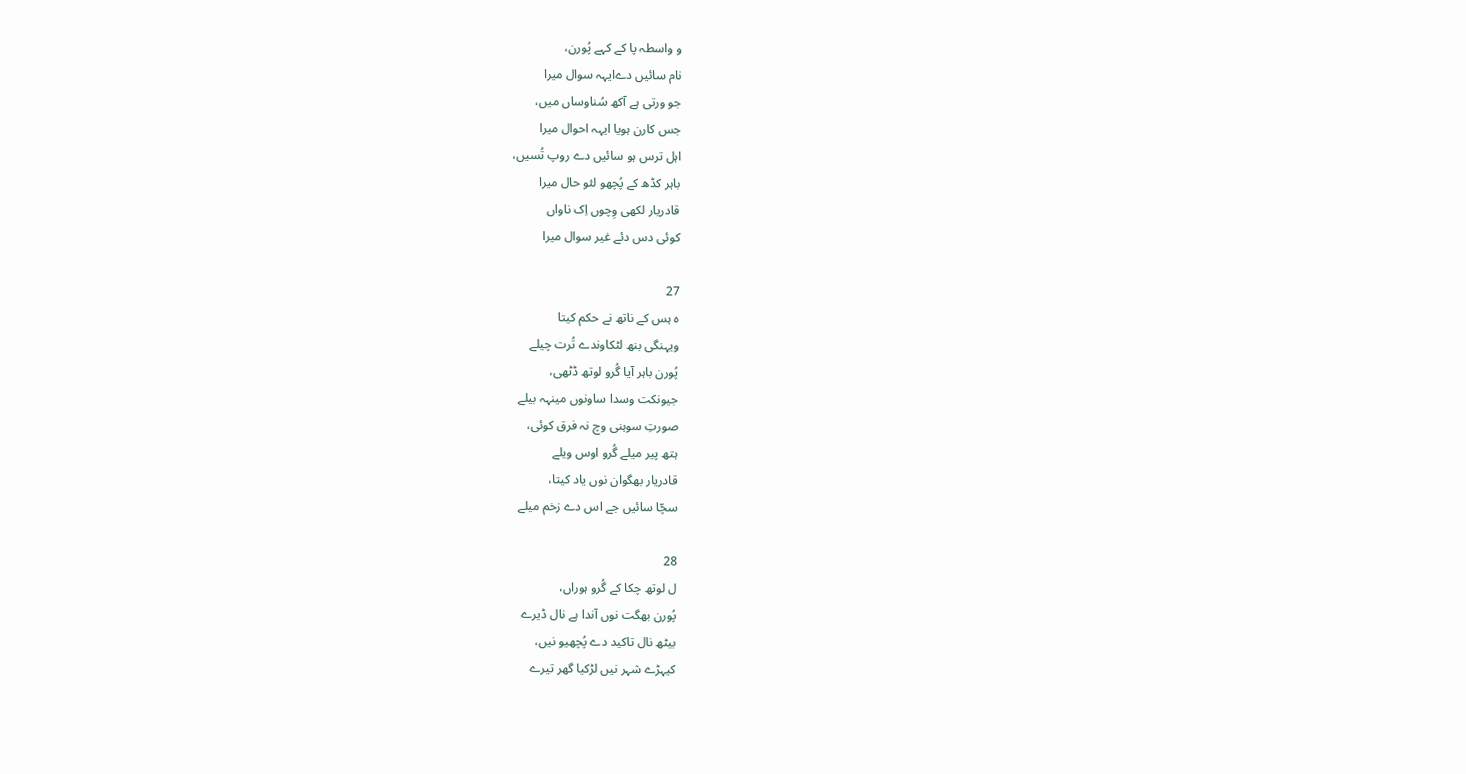و واسطہ پا کے کہے پُورن،
نام سائیں دےایہہ سوال میرا
جو ورتی ہے آکھ سُناوساں میں،
جس کارن ہویا ایہہ احوال میرا
اہل ترس ہو سائیں دے روپ تُسیں،
باہر کڈھ کے پُچھو لئو حال میرا
قادریار لکھی وِچوں اِک ناواں
کوئی دس دئے غیر سوال میرا

27
ہ ہس کے ناتھ نے حکم کیتا
ویہنگی بنھ لٹکاوندے تُرت چیلے
پُورن باہر آیا گُرو لوتھ ڈٹھی،
جیونکت وسدا ساونوں مینہہ بیلے
صورتِ سوہنی وچ نہ فرق کوئی،
ہتھ پیر میلے گُرو اوس ویلے
قادریار بھگوان نوں یاد کیتا،
سچّا سائیں جے اس دے زخم میلے

28
ل لوتھ چکا کے گُرو ہوراں،
پُورن بھگت نوں آندا ہے نال ڈیرے
بیٹھ نال تاکید دے پُچھیو نیں،
کیہڑے شہر نیں لڑکیا گھر تیرے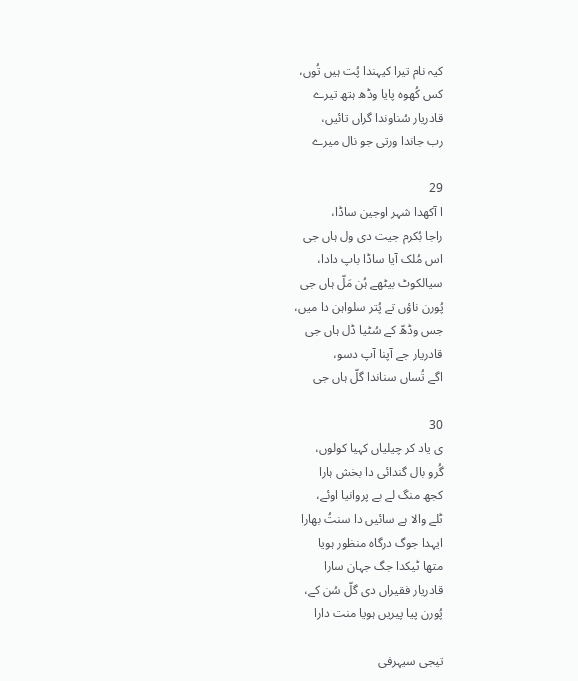کیہ نام تیرا کیہندا پُت ہیں تُوں،
کس کُھوہ پایا وڈھ ہتھ تیرے
قادریار سُناوندا گراں تائیں،
رب جاندا ورتی جو نال میرے

29
ا آکھدا شہر اوجین ساڈا،
راجا بُکرم جیت دی ول ہاں جی
اس مُلک آیا ساڈا باپ دادا،
سیالکوٹ بیٹھے ہُن مَلّ ہاں جی
پُورن ناؤں تے پُتر سلواہن دا میں،
جس وڈھّ کے سُٹیا ڈل ہاں جی
قادریار جے آپنا آپ دسو،
اگے تُساں سناندا گلّ ہاں جی

30
ی یاد کر چیلیاں کہیا کولوں،
گُرو بال گندائی دا بخش ہارا
کجھ منگ لے بے پروانیا اوئے،
ٹلے والا ہے سائیں دا سنتُ بھارا
ایہدا جوگ درگاہ منظور ہویا
متھا ٹیکدا جگ جہان سارا
قادریار فقیراں دی گلّ سُن کے،
پُورن پیا پیریں ہویا منت دارا

تیجی سیہرفی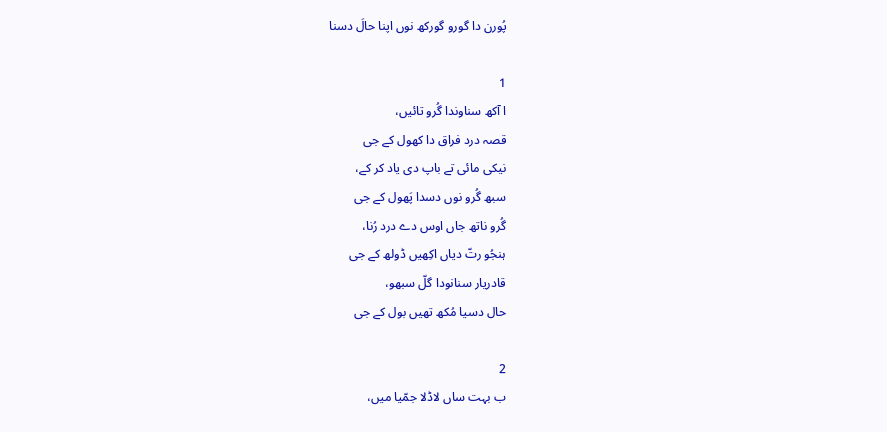پُورن دا گورو گورکھ نوں اپنا حالَ دسنا

1
ا آکھ سناوندا گُرو تائیں،
قصہ درد فراق دا کھول کے جی
نیکی مائی تے باپ دی یاد کر کے،
سبھ گُرو نوں دسدا پَھول کے جی
گُرو ناتھ جاں اوس دے درد رُنا،
ہنجُو رتّ دیاں اکِھیں ڈولھ کے جی
قادریار سنانودا گلّ سبھو،
حال دسیا مُکھ تھیں بول کے جی

2
ب بہت ساں لاڈلا جمّیا میں،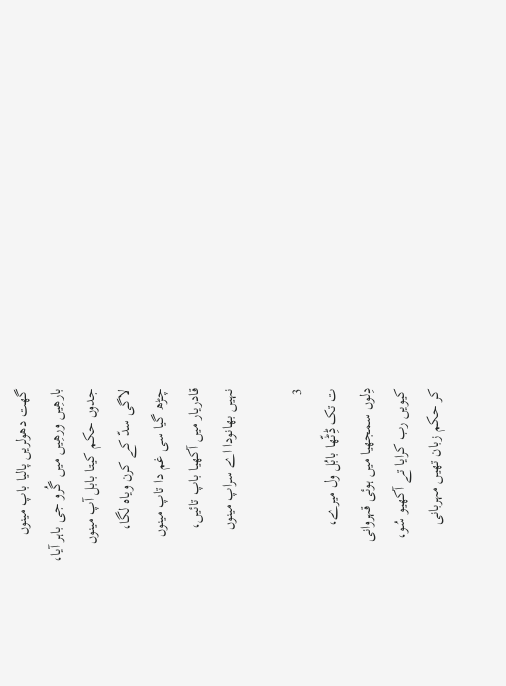گھت دھولریں پالیا باپ مینوں
بارھِیں ورھِیں میں گُرو جی باہر آیا،
جدوں حکم کیتا بابل آپ مینوں
لاگی سدّ کے کرن ویاہ لگا،
چڑھ گیا سی غم دا تاپ مینوں
قادریار میں آکھیا باپ تائیں،
نہیں بھانودا اے سراپ مینوں

3
ت تک ڈِٹّھا بابُل ول میرے،
دِلوں سمجھیا میں ہوئی قہروانی
کیویں رب کرایا تے آکھیو سُو،
کر حکم زبان تھیں مہربانی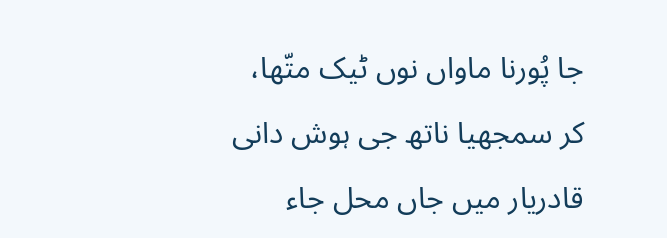جا پُورنا ماواں نوں ٹیک متّھا،
کر سمجھیا ناتھ جی ہوش دانی
قادریار میں جاں محل جاء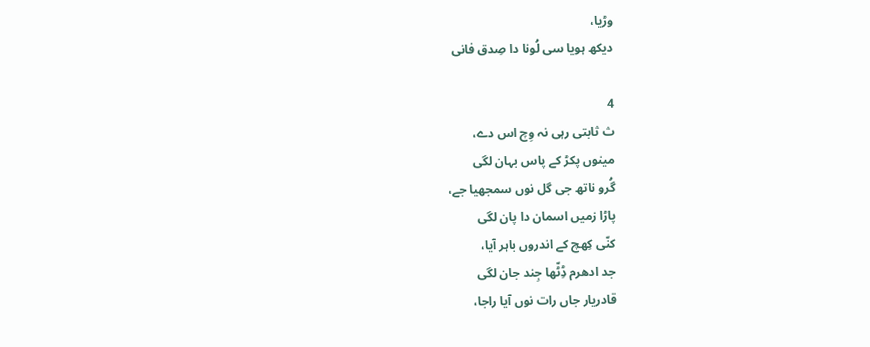وڑیا،
دیکھ ہویا سی لُونا دا صِدق فانی

4
ث ثابتی رہی نہ وِچ اس دے،
مینوں پکڑ کے پاس بہان لگی
گُرو ناتھ جی گل نوں سمجھیا جے،
پاڑا زمیں اسمان دا پان لگی
کنّی کِھچ کے اندروں باہر آیا،
جد ادھرم ڈِٹّھا جِند جان لگی
قادریار جاں رات نوں آیا راجا،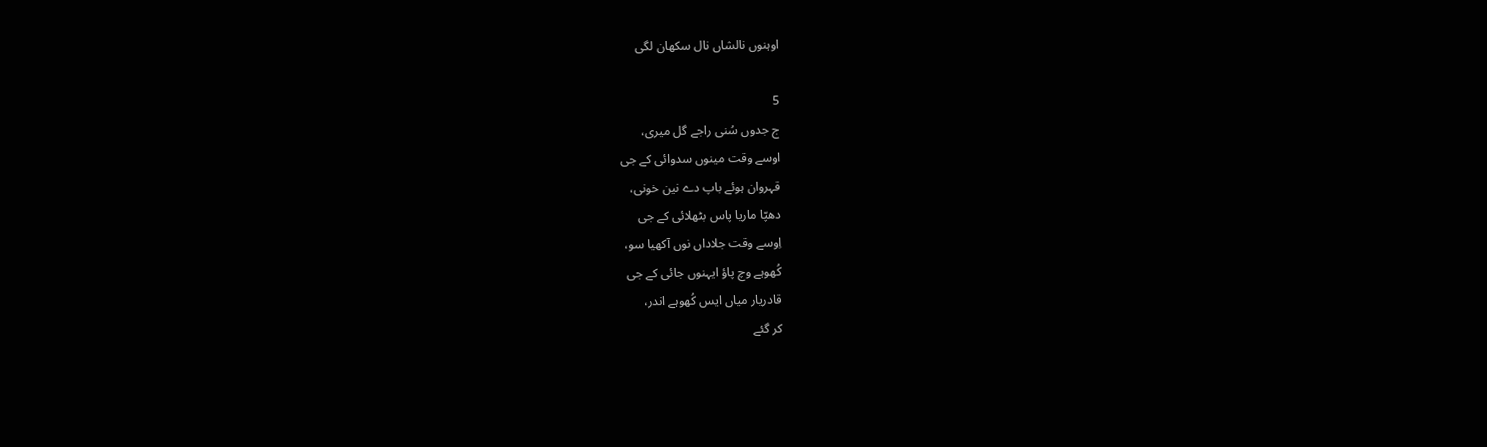اوہنوں نالشاں نال سکھان لگی

5
ج جدوں سُنی راجے گل میری،
اوسے وقت مینوں سدوائی کے جی
قہروان ہوئے باپ دے نین خونی،
دھپّا ماریا پاس بٹھلائی کے جی
اِوسے وقت جلاداں نوں آکھیا سو،
کُھوہے وچ پاؤ ایہنوں جائی کے جی
قادریار میاں ایس کُھوہے اندر،
کر گئے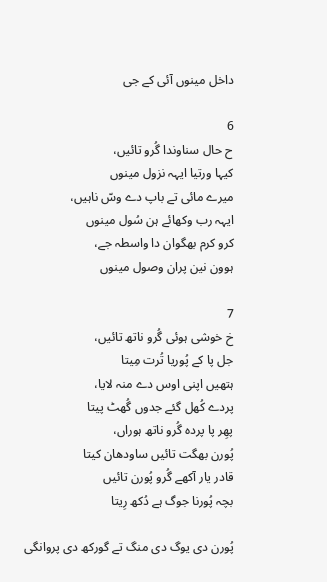داخل مینوں آئی کے جی

6
ح حال سناوندا گُرو تائیں،
کیہا ورتیا ایہہ نزول مینوں
میرے مائی تے باپ دے وسّ ناہیں،
ایہہ رب وکھائے ہن سُول مینوں
کرو کرم بھگوان دا واسطہ جے،
ہوون نین پران وصول مینوں

7
خ خوشی ہوئی گُرو ناتھ تائیں،
جل پا کے پُوریا تُرت مِیتا
ہتھیں اپنی اوس دے منہ لایا،
پردے کُھل گئے جدوں گُھٹ پیتا
پھِر پا پردہ گُرو ناتھ ہوراں،
پُورن بھگت تائیں ساودھان کیتا
قادر یار آکھے گُرو پُورن تائیں
بچہ پُورنا جوگ ہے دُکھ رِیتا

پُورن دی یوگ دی منگ تے گورکھ دی پروانگی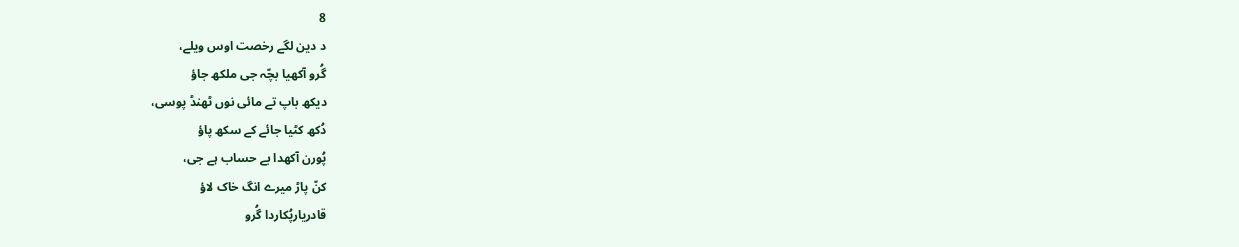8
د دین لگے رخصت اوس ویلے،
گُرو آکھیا بچّہ جی ملکھ جاؤ
دیکھ باپ تے مائی نوں ٹھنڈ پوسی،
دُکھ کٹیا جائے کے سکھ پاؤ
پُورن آکھدا بے حساب ہے جی،
کنّ پاڑ میرے انگ خاک لاؤ
قادریارپُکاردا گُرو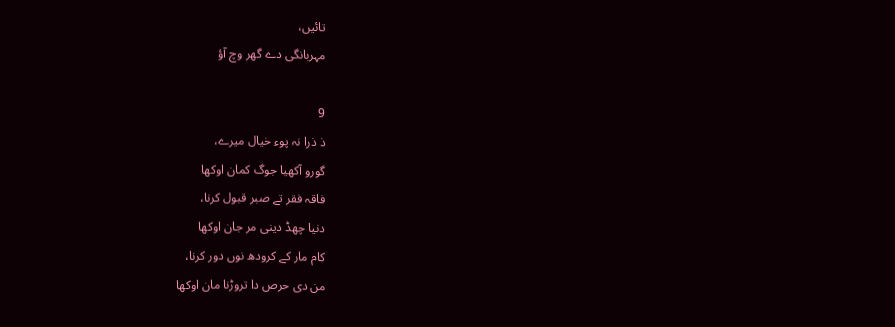تائیں،
مہربانگی دے گھر وچ آؤ

9
ذ ذرا نہ پوء خیال میرے،
گورو آکھیا جوگ کمان اوکھا
فاقہ فقر تے صبر قبول کرنا،
دنیا چھڈ دینی مر جان اوکھا
کام مار کے کرودھ نوں دور کرنا،
من دی حرص دا تروڑنا مان اوکھا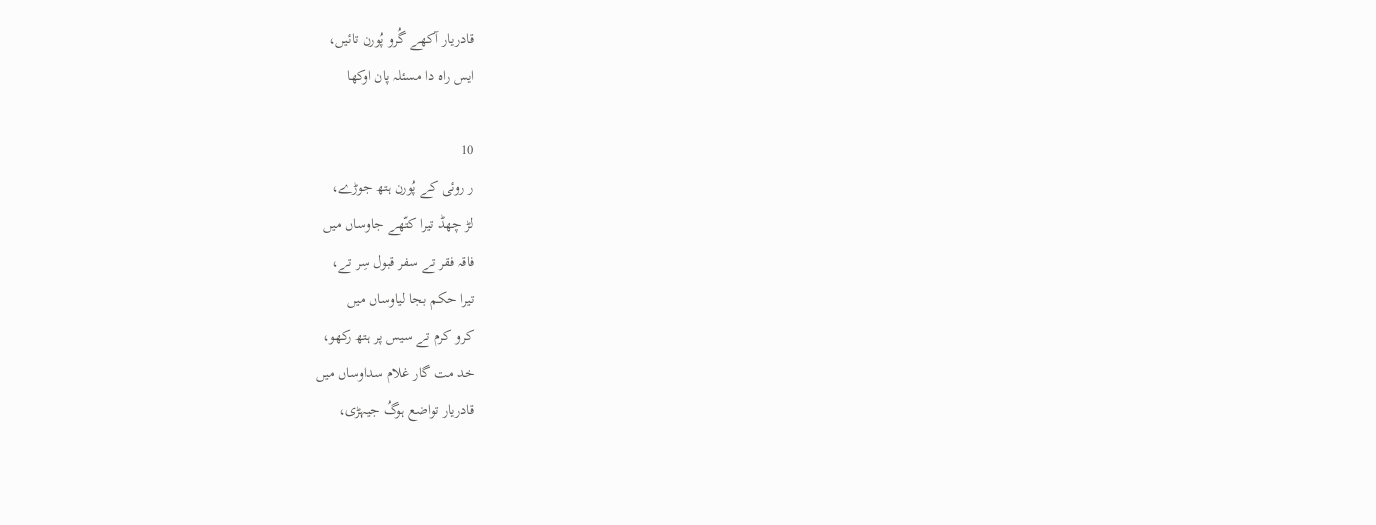قادریار آکھے گُرو پُورن تائیں،
ایس راہ دا مسئلہ پان اوکھا

10
ر روئی کے پُورن ہتھ جوڑے،
لڑ چھڈ تیرا کتّھے جاوساں میں
فاقہ فقر تے سفر قبول سِر تے،
تیرا حکم بجا لیاوساں میں
کرو کرم تے سیس پر ہتھ رکھو،
خد مت گار غلام سداوساں میں
قادریار تواضع ہوگُ جیہڑی،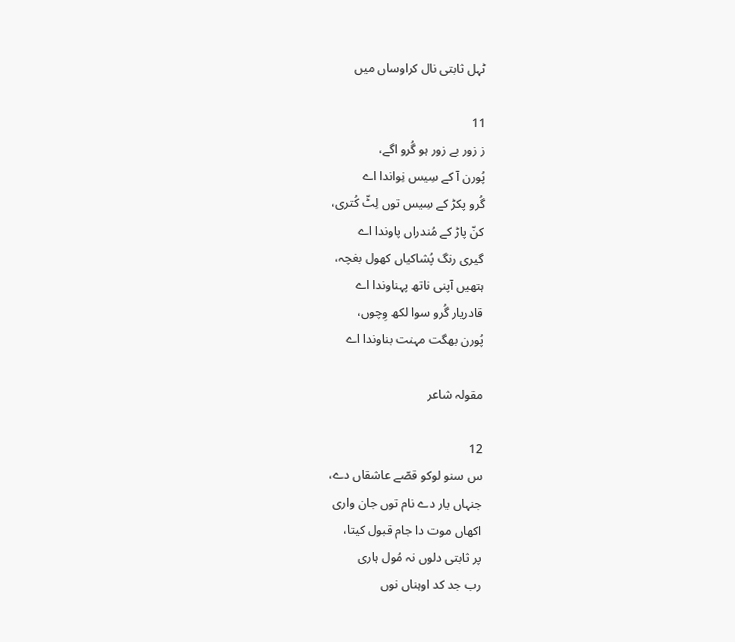ٹہل ثابتی نال کراوساں میں

11
ز زور بے زور ہو گُرو اگے،
پُورن آ کے سِیس نِواندا اے
گُرو پکڑ کے سِیس توں لِٹّ کُتری،
کنّ پاڑ کے مُندراں پاوندا اے
گیری رنگ پُشاکیاں کھول بغچہ،
ہتھیں آپنی ناتھ پہناوندا اے
قادریار گُرو سوا لکھ وِچوں،
پُورن بھگت مہنت بناوندا اے

مقولہ شاعر

12
س سنو لوکو قصّے عاشقاں دے،
جنہاں یار دے نام توں جان واری
اکھاں موت دا جام قبول کیتا،
پر ثابتی دلوں نہ مُول ہاری
رب جد کد اوہناں نوں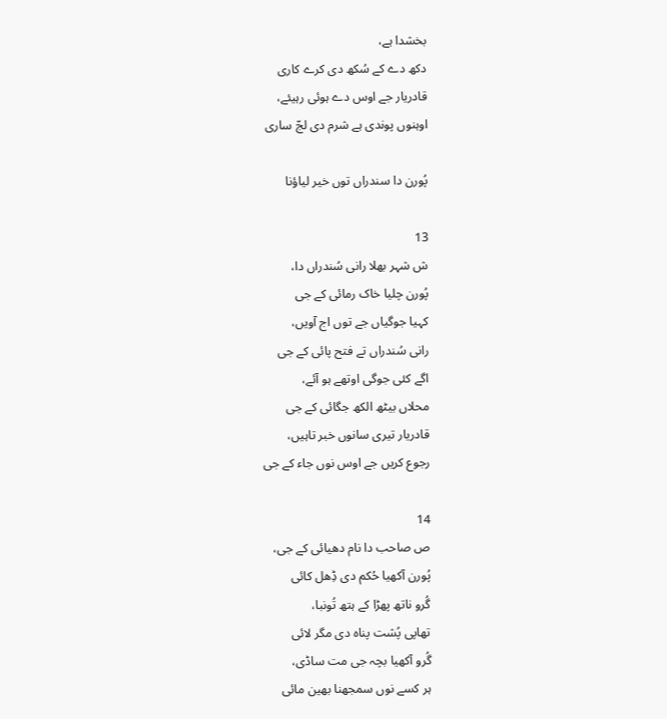بخشدا ہے،
دکھ دے کے سُکھ دی کرے کاری
قادریار جے اوس دے ہوئی رہیئے،
اوہنوں پوندی ہے شرم دی لجّ ساری

پُورن دا سندراں توں خیر لیاؤنا

13
ش شہر بھلا رانی سُندراں دا،
پُورن چلیا خاک رمائی کے جی
کہیا جوگیاں جے توں اج آویں،
رانی سُندراں تے فتح پائی کے جی
اگے کئی جوگی اوتھے ہو آئے،
محلاں بیٹھ الکھ جگائی کے جی
قادریار تیری سانوں خبر تاہیں،
رجوع کریں جے اوس نوں جاء کے جی

14
ص صاحب دا نام دھیائی کے جی،
پُورن آکھیا حُکم دی ڈِھل کائی
گُرو ناتھ پھڑا کے ہتھ تُونبا،
تھاپی پُشت پناہ دی مگر لائی
گُرو آکھیا بچہ جی مت ساڈی،
ہر کسے نوں سمجھنا بھین مائی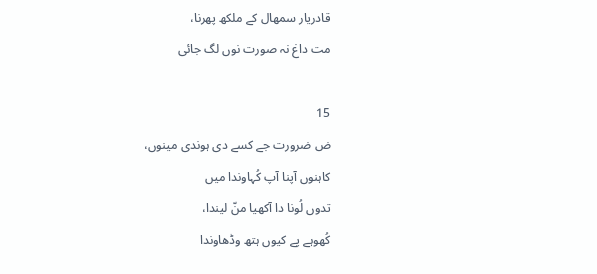قادریار سمھال کے ملکھ پھرنا،
مت داغ نہ صورت نوں لگ جائی

15
ض ضرورت جے کسے دی ہوندی مینوں،
کاہنوں آپنا آپ کُہاوندا میں
تدوں لُونا دا آکھیا منّ لیندا،
کُھوہے پے کیوں ہتھ وڈھاوندا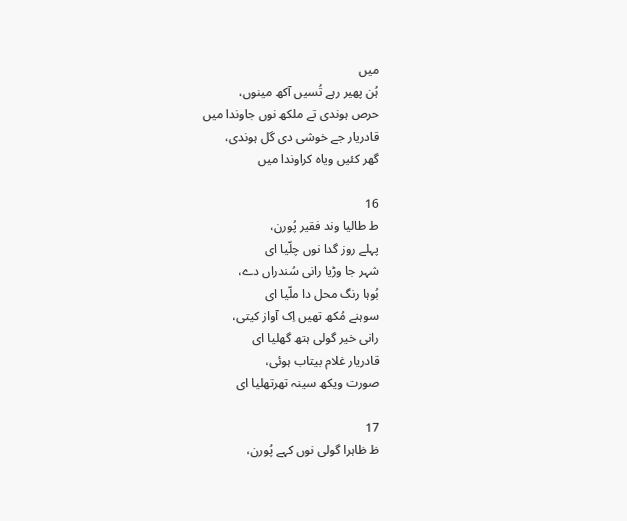میں
ہُن پھیر رہے تُسیں آکھ مینوں،
حرص ہوندی تے ملکھ نوں جاوندا میں
قادریار جے خوشی دی گل ہوندی،
گھر کئیں ویاہ کراوندا میں

16
ط طالیا وند فقیر پُورن،
پہلے روز گدا نوں چلّیا ای
شہر جا وڑیا رانی سُندراں دے،
بُوہا رنگ محل دا ملّیا ای
سوہنے مُکھ تھیں اِک آواز کیتی،
رانی خیر گولی ہتھ گھلیا ای
قادریار غلام بیتاب ہوئی،
صورت ویکھ سینہ تھرتھلیا ای

17
ظ ظاہرا گولی نوں کہے پُورن،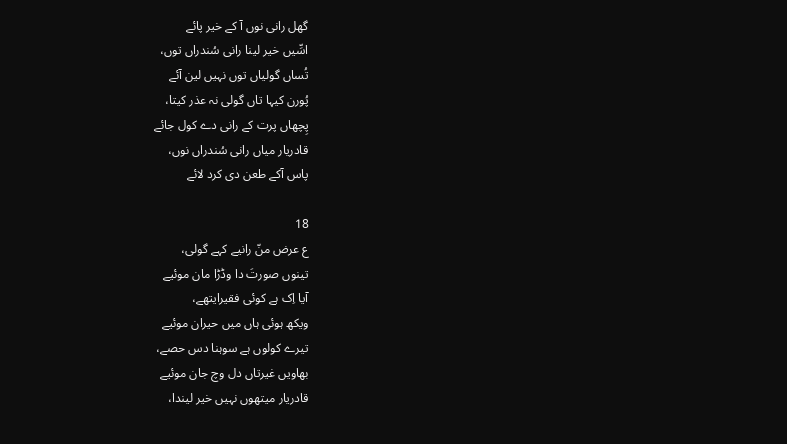گھل رانی نوں آ کے خیر پائے
اسِّیں خیر لینا رانی سُندراں توں،
تُساں گولیاں توں نہیں لین آئے
پُورن کیہا تاں گولی نہ عذر کیتا،
پِچھاں پرت کے رانی دے کول جائے
قادریار میاں رانی سُندراں نوں،
پاس آکے طعن دی کرد لائے

18
ع عرض منّ رانیے کہے گولی،
تینوں صورتَ دا وڈڑا مان موئیے
آیا اِک ہے کوئی فقیرایتھے،
ویکھ ہوئی ہاں میں حیران موئیے
تیرے کولوں ہے سوہنا دس حصے،
بھاویں غیرتاں دل وچ جان موئیے
قادریار میتھوں نہیں خیر لیندا،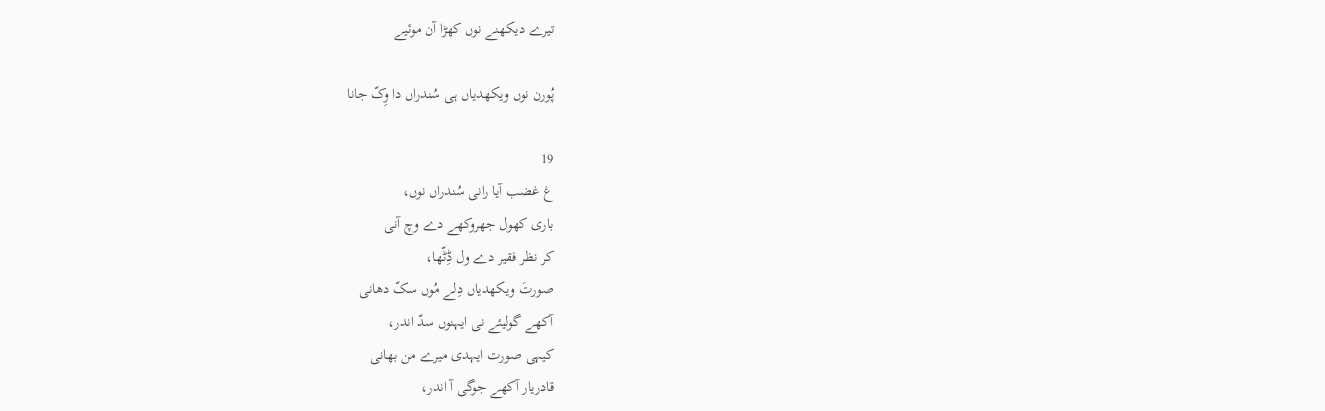تیرے دیکھنے نوں کھڑا آن موئیے

پُورن نوں ویکھدیاں ہی سُندراں دا وِکّ جانا

19
غ غضب آیا رانی سُندراں نوں،
باری کھول جھروکھے دے وچ آنی
کر نظر فقیر دے ول ڈِٹّھا،
صورتَ ویکھدیاں دِلے مُوں سکّ دھانی
آکھے گولیئے نی ایہنوں سدّ اندر،
کیہی صورت ایہدی میرے من بھانی
قادریار آکھے جوگی آ اندر،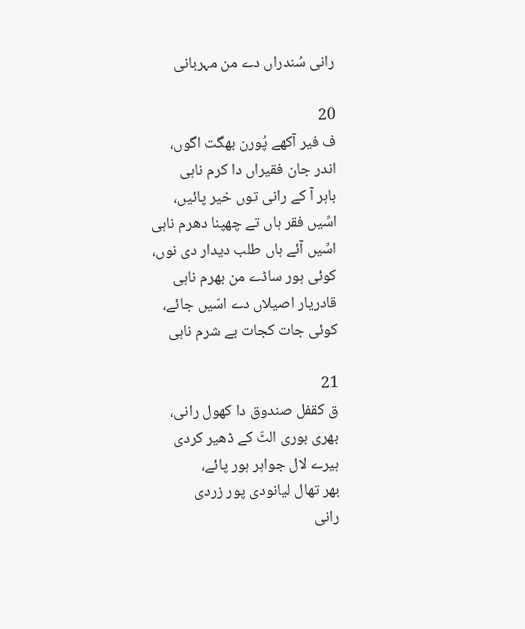رانی سُندراں دے من مہربانی

20
ف فیر آکھے پُورن بھگت اگوں،
اندر جان فقیراں دا کرم ناہی
باہر آ کے رانی توں خیر پائیں،
اسِّیں فقر ہاں تے چھپنا دھرم ناہی
اسِّیں آئے ہاں طلب دیدار دی نوں،
کوئی ہور ساڈے من بھرم ناہی
قادریار اصیلاں دے اسّیں جائے،
کوئی جات کجات بے شرم ناہی

21
ق کقفل صندوق دا کھول رانی،
بھری بوری الٹّ کے ڈھیر کردی
ہیرے لال جواہر ہور پائے،
بھر تھال لیانودی پور زردی
رانی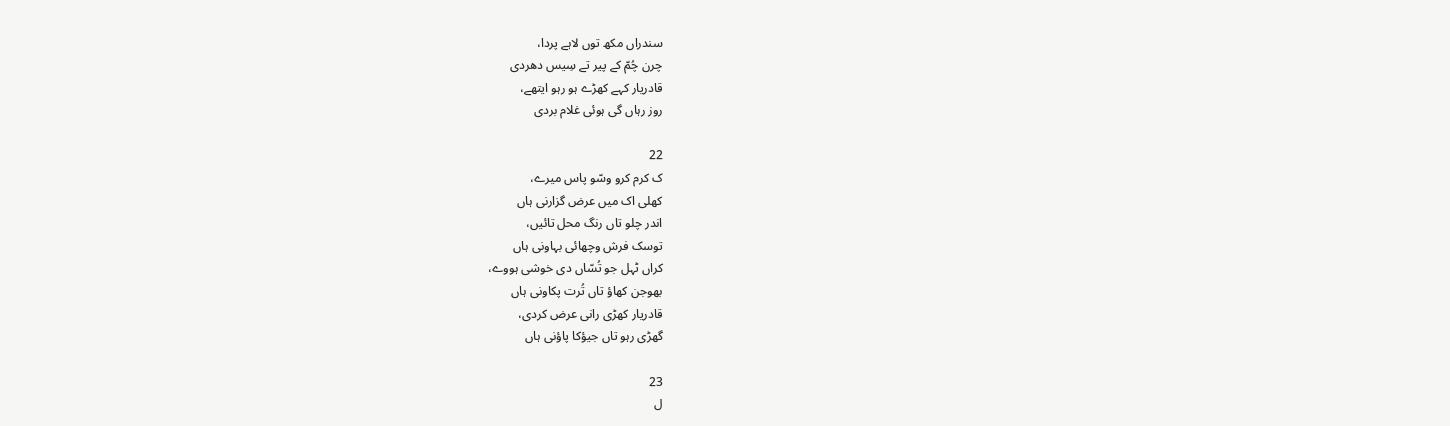سندراں مکھ توں لاہے پردا،
چرن چُمّ کے پیر تے سِیس دھردی
قادریار کہے کھڑے ہو رہو ایتھے،
روز رہاں گی ہوئی غلام بردی

22
ک کرم کرو وسّو پاس میرے،
کھلی اک میں عرض گزارنی ہاں
اندر چلو تاں رنگ محل تائیں،
توسک فرش وچھائی بہاونی ہاں
کراں ٹہل جو تُسّاں دی خوشی ہووے،
بھوجن کھاؤ تاں تُرت پکاونی ہاں
قادریار کھڑی رانی عرض کردی،
گھڑی رہو تاں جیؤکا پاؤنی ہاں

23
ل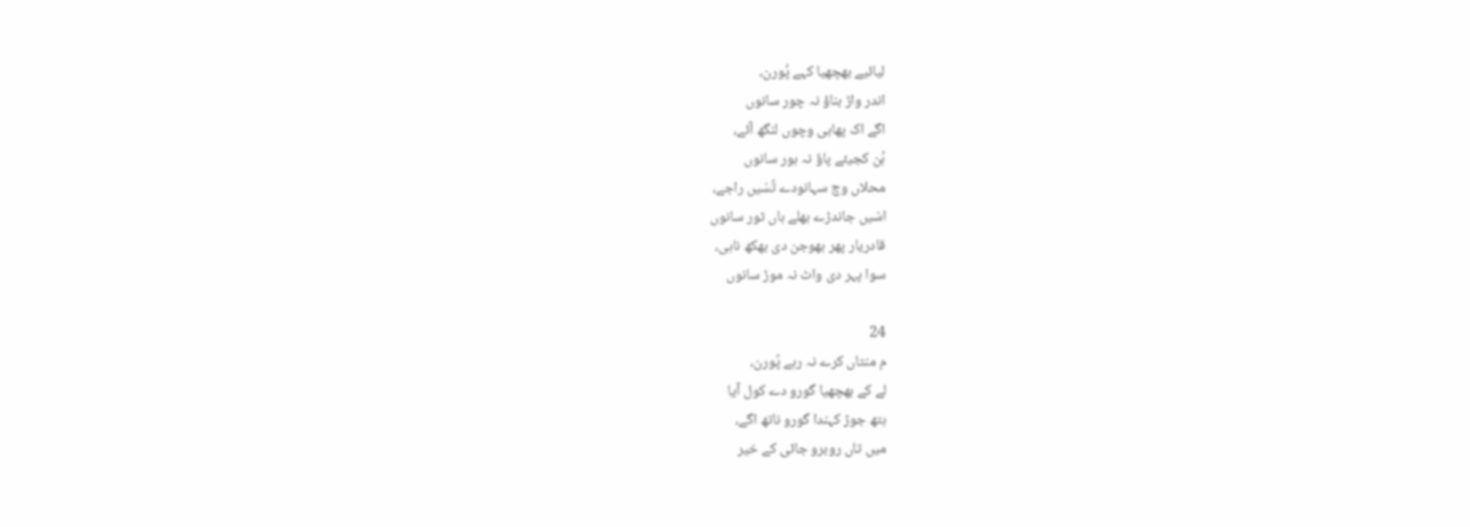لیائیے بھچھیا کہے پُورن،
اندر واڑ بناؤ نہ چور سانوں
اگے اک پھاہی وچوں لنگھ آئے،
ہُن کجیئے پاؤ نہ ہور سانوں
محلاں وچ سہانودے تُسّیں راجے،
اسّیں جاندڑے بھلے ہاں ٹور سانوں
قادریار پھر بھوجن دی بھکھ ناہی،
سوا پہر دی واٹ نہ موڑ سانوں

24
م منتاں کرے نہ رہے پُورن،
لے کے بھچھیا گورو دے کول آیا
ہتھ جوڑ کہندا گورو ناتھ اگے،
میں تاں روبرو جائی کے خیر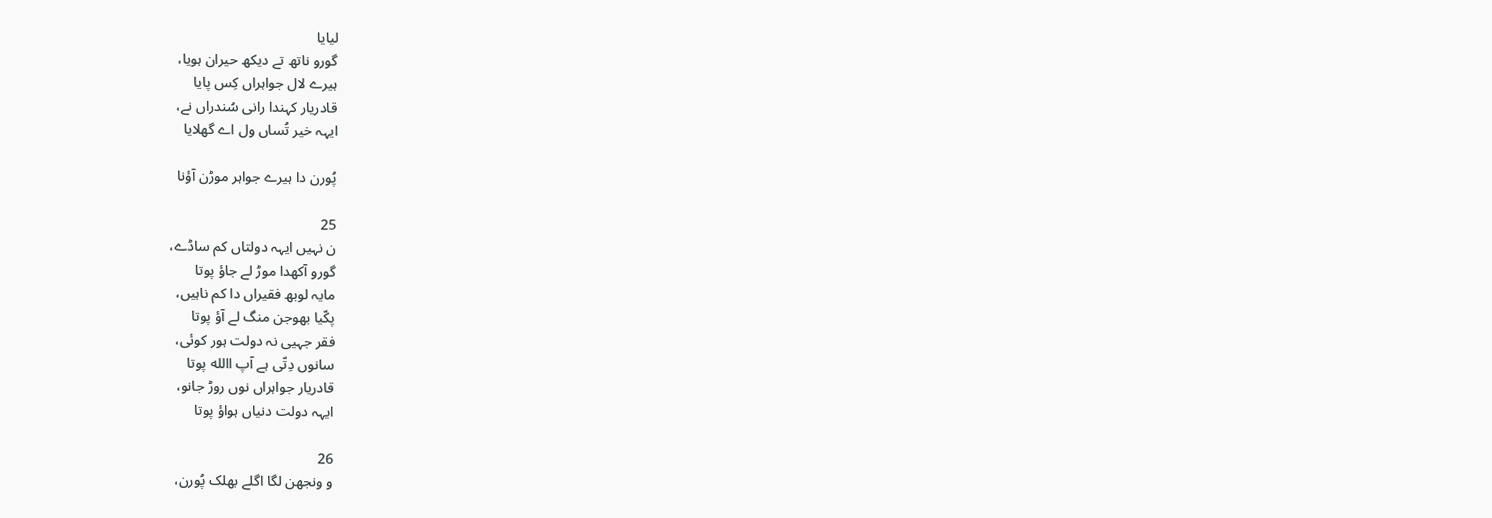لیایا
گورو ناتھ تے دیکھ حیران ہویا،
ہیرے لال جواہراں کِس پایا
قادریار کہندا رانی سُندراں نے،
ایہہ خیر تُساں ول اے گھلایا

پُورن دا ہیرے جواہر موڑن آؤنا

25
ن نہیں ایہہ دولتاں کم ساڈے،
گورو آکھدا موڑ لے جاؤ پوتا
مایہ لوبھ فقیراں دا کم ناہیں،
پکّیا بھوجن منگ لے آؤ پوتا
فقر جہیی نہ دولت ہور کوئی،
سانوں دِتّی ہے آپ االله پوتا
قادریار جواہراں نوں روڑ جانو،
ایہہ دولت دنیاں ہواؤ پوتا

26
و ونجھن لگا اگلے بھلک پُورن،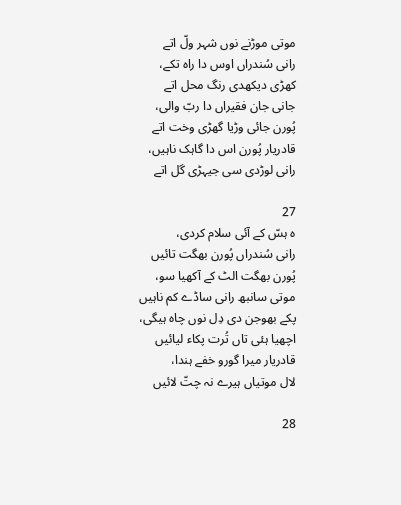موتی موڑنے نوں شہر ولّ اتے
رانی سُندراں اوس دا راہ تکے،
کھڑی دیکھدی رنگ محل اتے
جانی جان فقیراں دا ربّ والی،
پُورن جائی وڑیا گھڑی وخت اتے
قادریار پُورن اس دا گاہک ناہیں،
رانی لوڑدی سی جیہڑی گل اتے

27
ہ ہسّ کے آئی سلام کردی،
رانی سُندراں پُورن بھگت تائیں
پُورن بھگت الٹ کے آکھیا سو،
موتی سانبھ رانی ساڈے کم ناہیں
پکے بھوجن دی دِل نوں چاہ ہیگی،
اچھیا ہئی تاں تُرت پکاء لیائیں
قادریار میرا گورو خفے ہندا،
لال موتیاں ہیرے نہ چتّ لائیں

28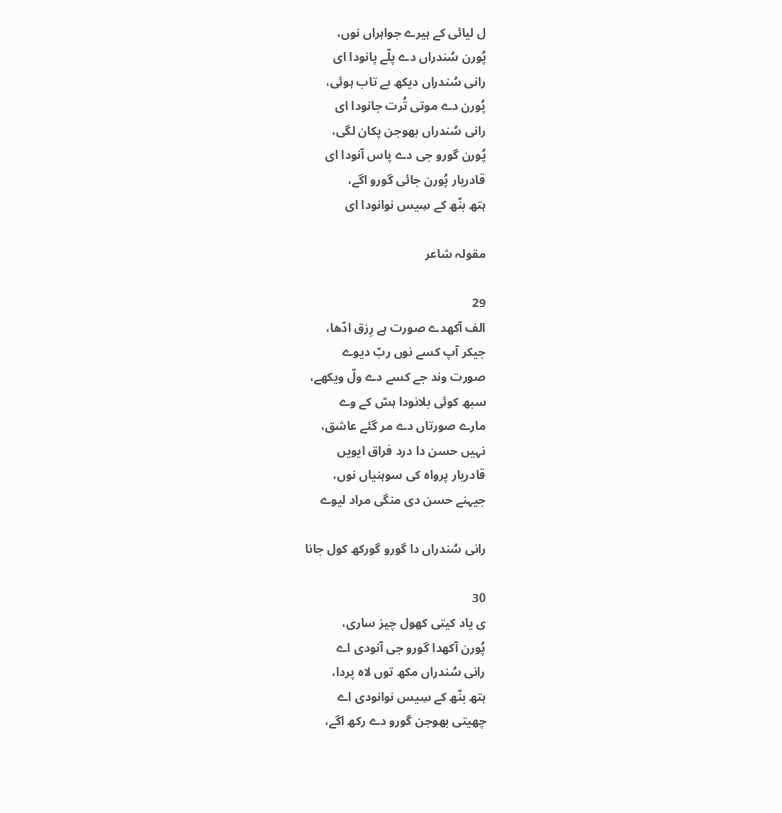ل لیائی کے ہیرے جواہراں نوں،
پُورن سُندراں دے پلّے پانودا ای
رانی سُندراں دیکھ بے تاب ہوئی،
پُورن دے موتی تُرت جانودا ای
رانی سُندراں بھوجن پکان لگی،
پُورن گورو جی دے پاس آنودا ای
قادریار پُورن جائی گورو اگے،
ہتھ بنّھ کے سِیس نوانودا ای

مقولہ شاعر

29
الف آکھدے صورت ہے رِزق ادّھا،
جیکر آپ کسے نوں ربّ دیوے
صورت وند جے کسے دے ولّ ویکھے،
سبھ کوئی بلانودا ہسّ کے وے
مارے صورتاں دے مر گئے عاشق،
نہیں حسن دا درد فراق ایویں
قادریار پرواہ کی سوہنیاں نوں،
جیہنے حسن دی منگی مراد لیوے

رانی سُندراں دا گورو گورکھ کول جانا

30
ی یاد کیتی کھول چیز ساری،
پُورن آکھدا گورو جی آنودی اے
رانی سُندراں مکھ توں لاہ پردا،
ہتھ بنّھ کے سِیس نوانودی اے
چھیتی بھوجن گورو دے رکھ اگے،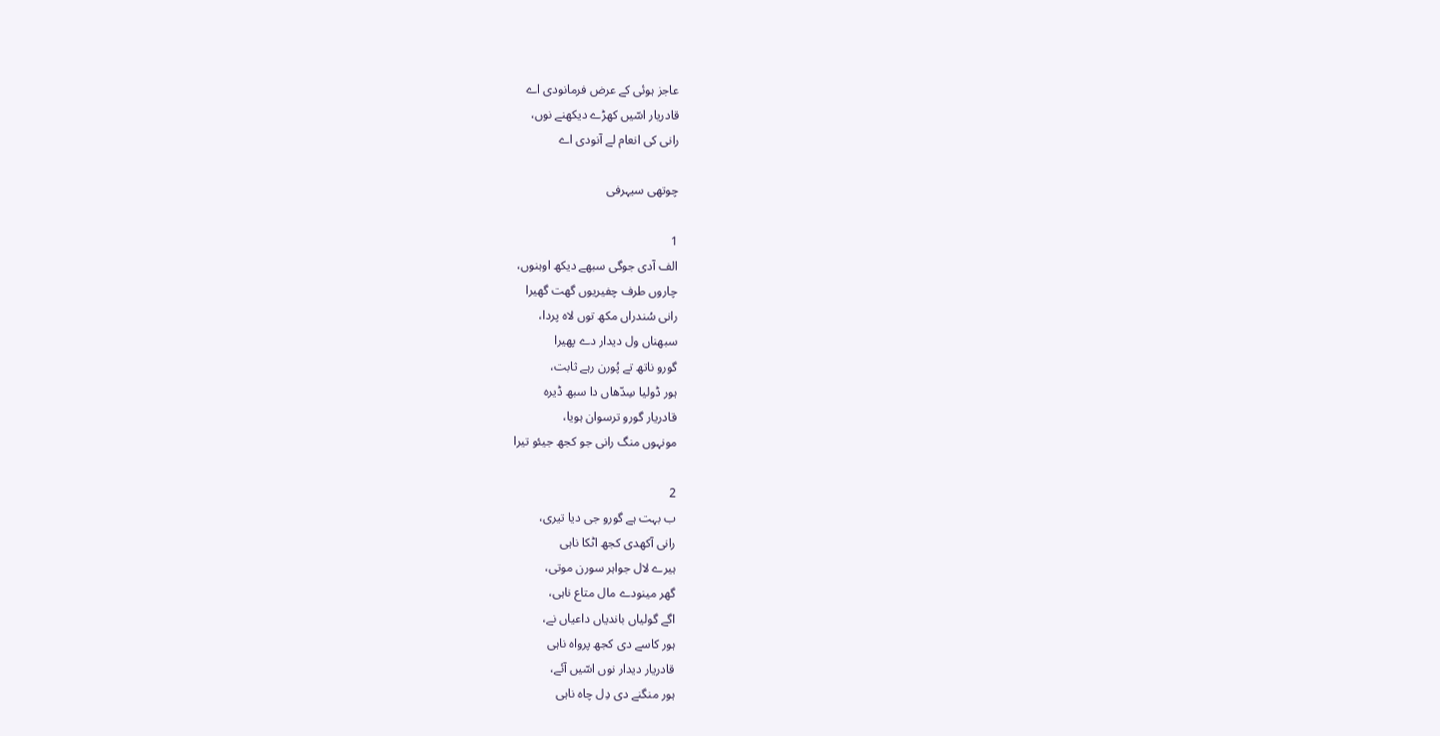عاجز ہوئی کے عرض فرمانودی اے
قادریار اسّیں کھڑے دیکھنے نوں،
رانی کی انعام لے آنودی اے

چوتھی سیہرفی

1
الف آدی جوگی سبھے دیکھ اوہنوں،
چاروں طرف چفیریوں گھت گھیرا
رانی سُندراں مکھ توں لاہ پردا،
سبھناں ول دیدار دے پھیرا
گورو ناتھ تے پُورن رہے ثابت،
ہور ڈولیا سِدّھاں دا سبھ ڈیرہ
قادریار گورو ترسوان ہویا،
مونہوں منگ رانی جو کجھ جیئو تیرا

2
ب بہت ہے گورو جی دیا تیری،
رانی آکھدی کجھ اٹکا ناہی
ہیرے لال جواہر سورن موتی،
گھر مینودے مال متاع ناہی،
اگے گولیاں باندیاں داعیاں نے،
ہور کاسے دی کجھ پرواہ ناہی
قادریار دیدار نوں اسّیں آئے،
ہور منگنے دی دِل چاہ ناہی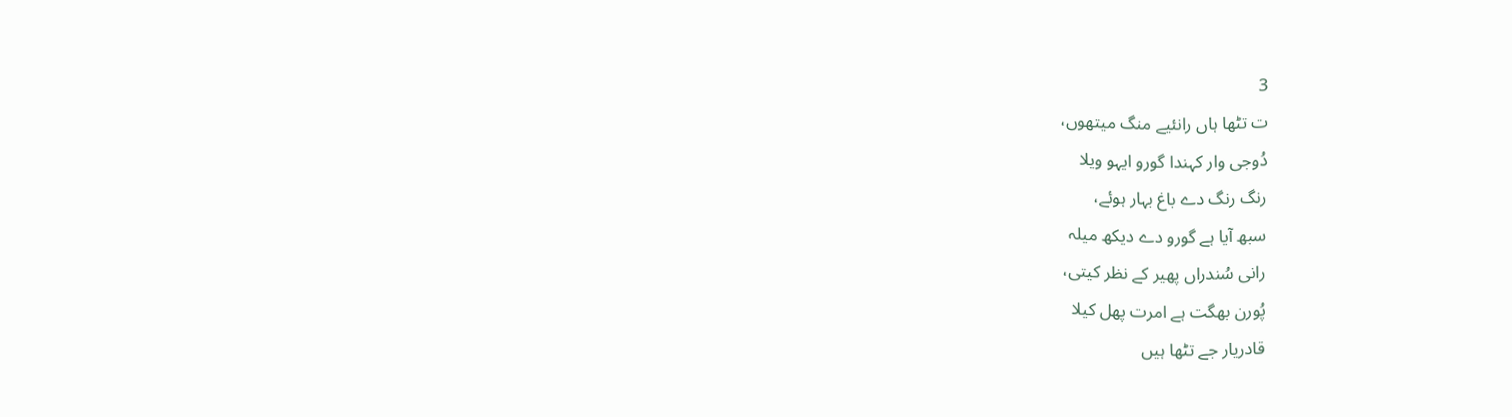3
ت تٹھا ہاں رانئیے منگ میتھوں،
دُوجی وار کہندا گورو ایہو ویلا
رنگ رنگ دے باغ بہار ہوئے،
سبھ آیا ہے گورو دے دیکھ میلہ
رانی سُندراں پھیر کے نظر کیتی،
پُورن بھگت ہے امرت پھل کیلا
قادریار جے تٹھا ہیں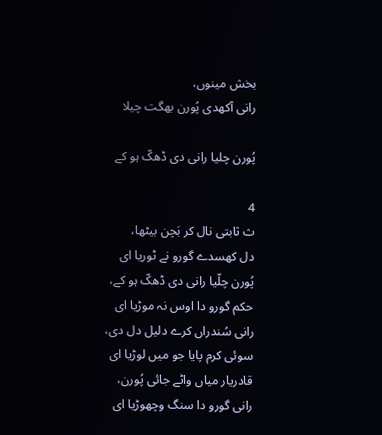بخش مینوں،
رانی آکھدی پُورن بھگت چیلا

پُورن چلیا رانی دی ڈھکّ ہو کے

4
ث ثابتی نال کر بَچن بیٹھا،
دل کھسدے گورو نے ٹوریا ای
پُورن چلّیا رانی دی ڈھکّ ہو کے،
حکم گورو دا اوس نہ موڑیا ای
رانی سُندراں کرے دلیل دل دی،
سوئی کرم پایا جو میں لوڑیا ای
قادریار میاں واٹے جائی پُورن،
رانی گورو دا سنگ وچھوڑیا ای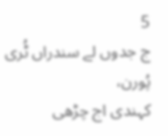5
ج جدوں لے سندراں ٹُری پُورن،
کہندی اج چڑھی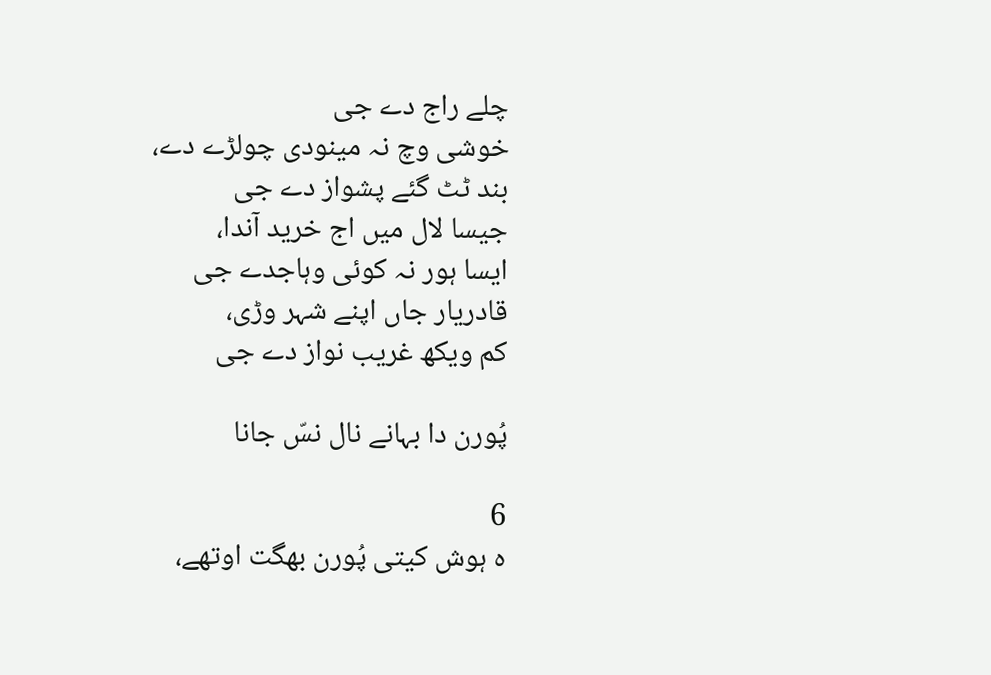چلے راج دے جی
خوشی وچ نہ مینودی چولڑے دے،
بند ٹٹ گئے پشواز دے جی
جیسا لال میں اج خرید آندا،
ایسا ہور نہ کوئی وہاجدے جی
قادریار جاں اپنے شہر وڑی،
کم ویکھ غریب نواز دے جی

پُورن دا بہانے نال نسّ جانا

6
ہ ہوش کیتی پُورن بھگت اوتھے،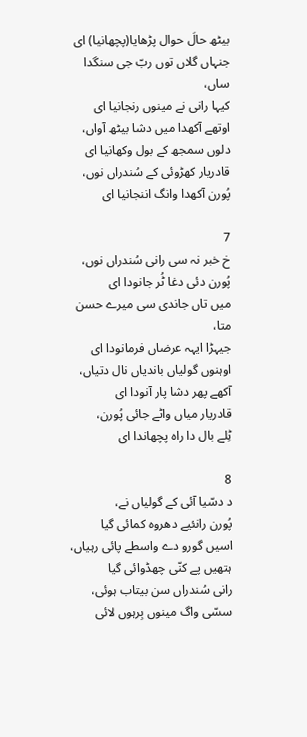بیٹھ حالَ حوال پڑھایا(پچھانیا) ای
جنہاں گلاں توں ربّ جی سنگدا ساں،
کیہا رانی نے مینوں رنجانیا ای
اوتھے آکھدا میں دشا بیٹھ آواں،
دلوں سمجھ کے بول وکھانیا ای
قادریار کھڑوئی کے سُندراں نوں،
پُورن آکھدا وانگ اننجانیا ای

7
خ خبر نہ سی رانی سُندراں نوں،
پُورن دئی دغا ٹُر جانودا ای
میں تاں جاندی سی میرے حسن متا،
جیہڑا ایہہ عرضاں فرمانودا ای
اوہنوں گولیاں باندیاں نال دتیاں،
آکھے پھر دشا پار آنودا ای
قادریار میاں واٹے جائی پُورن،
ٹِلے بال دا راہ پچھاندا ای

8
د دسّیا آئی کے گولیاں نے،
پُورن رانئیے دھروہ کمائی گیا
اسیں گورو دے واسطے پائی رہیاں،
ہتھیں پے کنّی چھڈوائی گیا
رانی سُندراں سن بیتاب ہوئی،
سسّی واگ مینوں بِرہوں لائی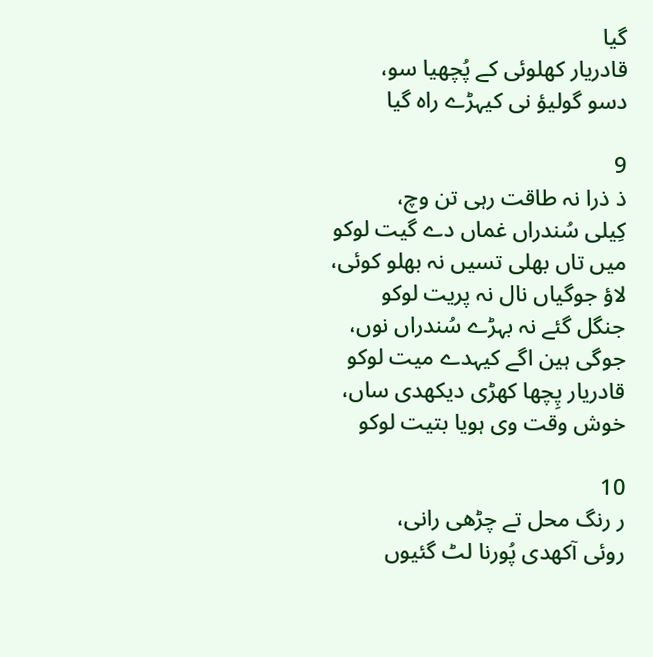گیا
قادریار کھلوئی کے پُچھیا سو،
دسو گولیؤ نی کیہڑے راہ گیا

9
ذ ذرا نہ طاقت رہی تن وچ،
کِیلی سُندراں غماں دے گیت لوکو
میں تاں بھلی تسیں نہ بھلو کوئی،
لاؤ جوگیاں نال نہ پریت لوکو
جنگل گئے نہ بہڑے سُندراں نوں،
جوگی ہین اگے کیہدے میت لوکو
قادریار پِچھا کھڑی دیکھدی ساں،
خوش وقت وی ہویا بتیت لوکو

10
ر رنگ محل تے چڑھی رانی،
روئی آکھدی پُورنا لٹ گئیوں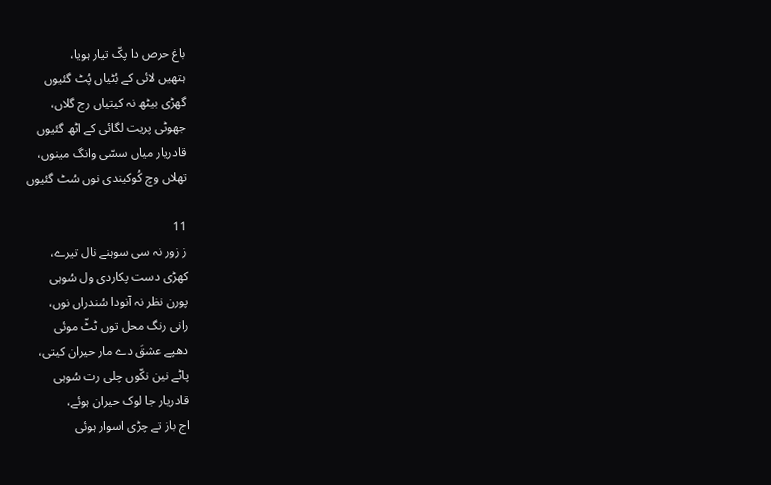باغ حرص دا پکّ تیار ہویا،
ہتھیں لائی کے بُٹیاں پُٹ گئیوں
گھڑی بیٹھ نہ کیتیاں رج گلاں،
جھوٹی پریت لگائی کے اٹھ گئیوں
قادریار میاں سسّی وانگ مینوں،
تھلاں وچ کُوکیندی نوں سُٹ گئیوں

11
ز زور نہ سی سوہنے نال تیرے،
کھڑی دست پکاردی ول سُوہی
پورن نظر نہ آنودا سُندراں نوں،
رانی رنگ محل توں ٹٹّ موئی
دھپے عشقَ دے مار حیران کیتی،
پاٹے نین نکّوں چلی رت سُوہی
قادریار جا لوک حیران ہوئے،
اج باز تے چڑی اسوار ہوئی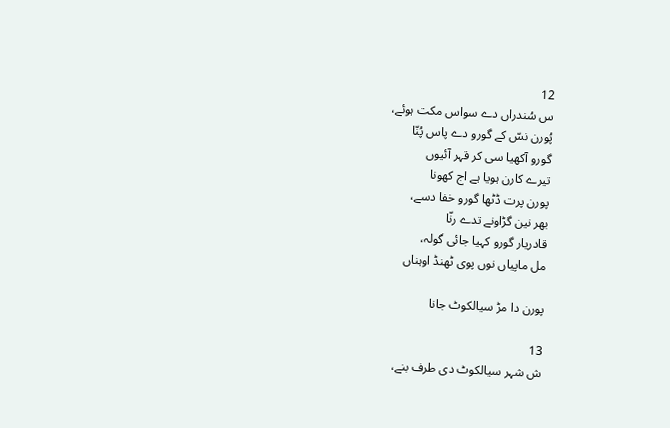12
س سُندراں دے سواس مکت ہوئے،
پُورن نسّ کے گورو دے پاس پُنّا
گورو آکھیا سی کر قہر آئیوں
تیرے کارن ہویا ہے اج کھونا
پورن پرت ڈٹھا گورو خفا دسے،
بھر نین گڑاونے تدے رنّا
قادریار گورو کہیا جائی گولہ،
مل ماپیاں نوں پوی ٹھنڈ اوہناں

پورن دا مڑ سیالکوٹ جانا

13
ش شہر سیالکوٹ دی طرف بنے،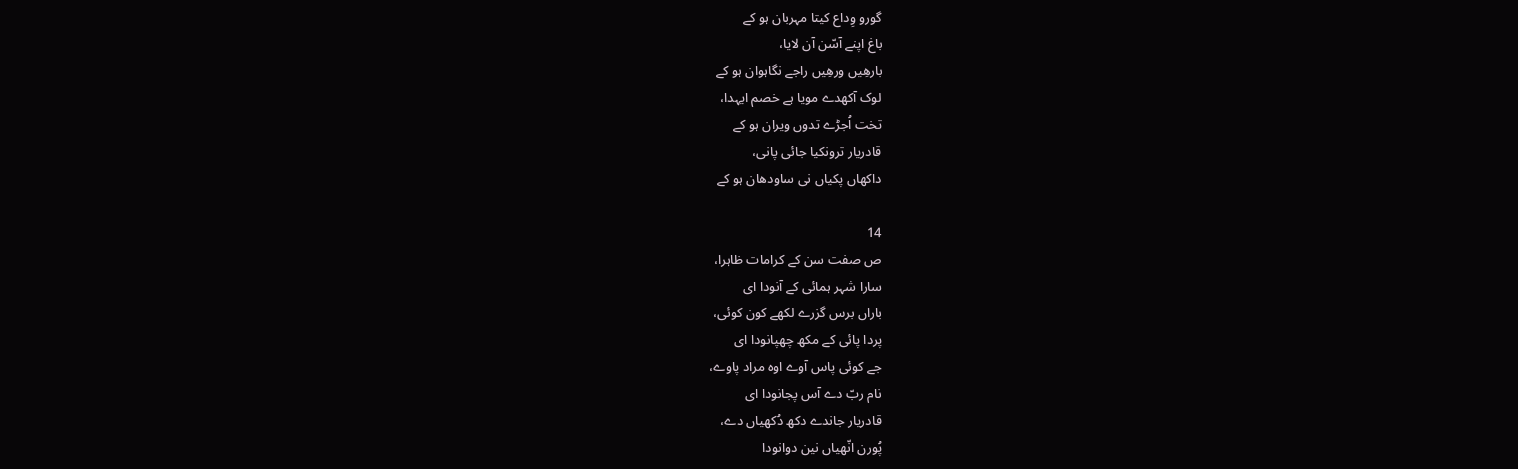گورو وِداع کیتا مہربان ہو کے
باغ اپنے آسّن آن لایا،
بارھِیں ورھِیں راجے نگاہوان ہو کے
لوک آکھدے مویا ہے خصم ایہدا،
تخت اُجڑے تدوں ویران ہو کے
قادریار ترونکیا جائی پانی،
داکھاں پکیاں نی ساودھان ہو کے

14
ص صفت سن کے کرامات ظاہرا،
سارا شہر ہمائی کے آنودا ای
باراں برس گزرے لکھے کون کوئی،
پردا پائی کے مکھ چھپانودا ای
جے کوئی پاس آوے اوہ مراد پاوے،
نام ربّ دے آس پجانودا ای
قادریار جاندے دکھ دُکھیاں دے،
پُورن انّھیاں نین دوانودا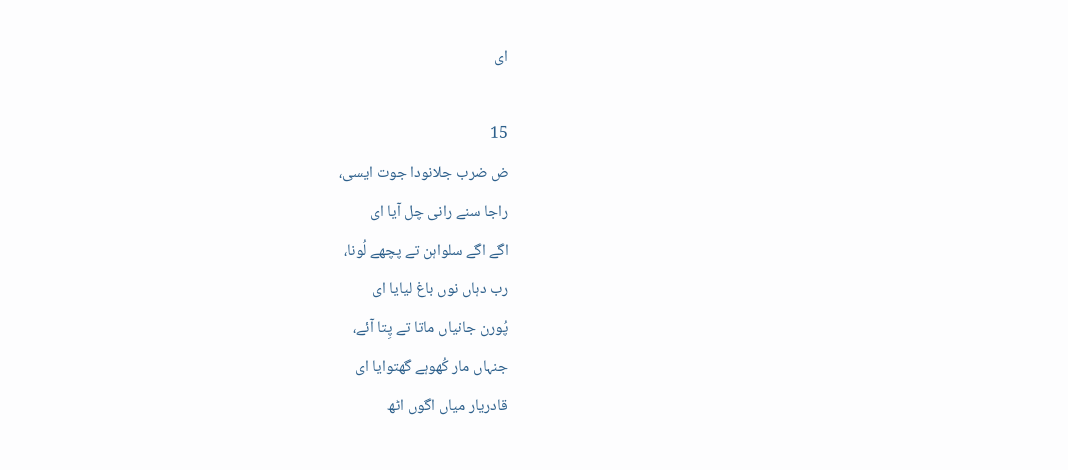ای

15
ض ضرب جلانودا جوت ایسی،
راجا سنے رانی چل آیا ای
اگے اگے سلواہن تے پچھے لُونا،
رب دہاں نوں باغ لیایا ای
پُورن جانیاں ماتا تے پِتا آئے،
جنہاں مار کُھوہے گھتوایا ای
قادریار میاں اگوں اٹھ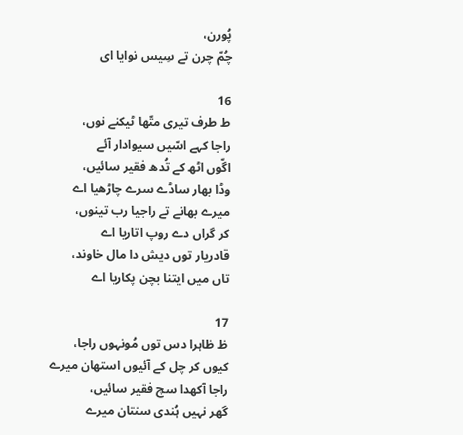پُورن،
چُمّ چرن تے سِیس نوایا ای

16
ط طرف تیری متّھا ٹیکنے نوں،
راجا کہے اسّیں سیوادار آئے
اگّوں اٹھ کے تُدھ فقیر سائیں،
وڈا بھار ساڈے سرے چاڑھیا اے
میرے بھانے تے راجیا رب تینوں،
کر گراں دے روپ اتاریا اے
قادریار توں دیش دا مال خاوند،
تاں میں ایتنا بچن پکاریا اے

17
ظ ظاہرا دس توں مُونہوں راجا،
کیوں کر چل کے آئیوں استھان میرے
راجا آکھدا سچ فقیر سائیں،
گھر نہیں ہُندی سنتان میرے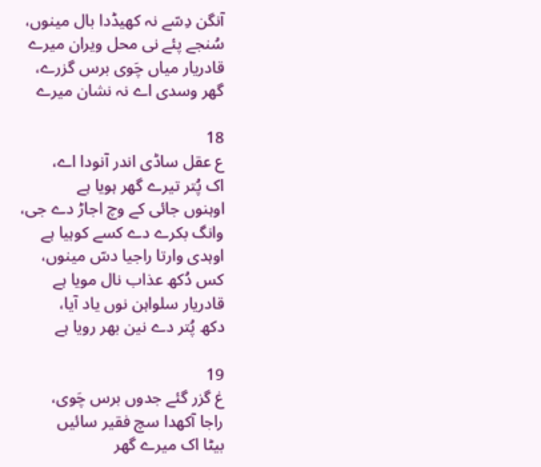آنگن دِسّے نہ کھیڈدا بال مینوں،
سُنجے پئے نی محل ویران میرے
قادریار میاں چَوی برس گزرے،
گھر وسدی اے نہ نشان میرے

18
ع عقل ساڈی اندر آنودا اے،
اک پُتر تیرے گھر ہویا ہے
اوہنوں جائی کے وچ اجاڑ دے جی،
وانگ بکرے دے کسے کوہیا ہے
اوہدی وارتا راجیا دسّ مینوں،
کس دُکھ عذاب نال مویا ہے
قادریار سلواہن نوں یاد آیا،
دکھ پُتر دے نین بھر رویا ہے

19
غ گزر گئے جدوں برس چَوی،
راجا آکھدا سچ فقیر سائیں
بیٹا اک میرے گھر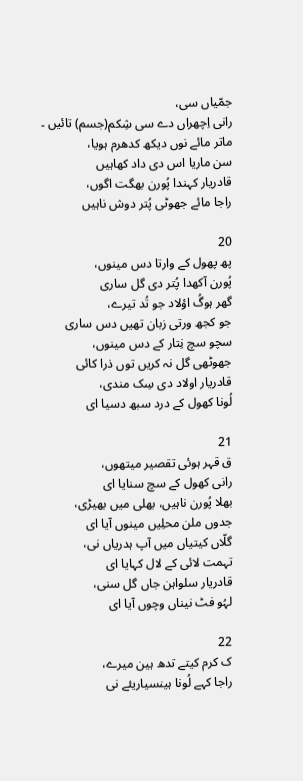جمّیاں سی،
رانی اِچھراں دے سی شِکم(جسم) تائیں ۔
ماتر مائے نوں دیکھ کدھرم ہویا،
سن ماریا اس دی داد کھاہیں
قادریار کہندا پُورن بھگت اگوں،
راجا مائے جھوٹی پُتر دوش ناہیں

20
پھ پھول کے وارتا دس مینوں،
پُورن آکھدا پُتر دی گل ساری
گھر ہوگُ اؤلاد جو تُد تیرے،
جو کجھ ورتی زبان تھیں دس ساری
سچو سچ نِتار کے دس مینوں،
جھوٹھی گل نہ کریں توں ذرا کائی
قادریار اولاد دی سِک مندی،
لُونا کھول کے درد سبھ دسیا ای

21
ق قہر ہوئی تقصیر میتھوں،
رانی کھول کے سچ سنایا ای
بھلا پُورن ناہیں، بھلی میں بھیڑی،
جدوں ملن محلِیں مینوں آیا ای
گلّاں کیتیاں میں آپ ہدریاں نی،
تہمت لائی کے لال کہایا ای
قادریار سلواہن جاں گل سنی،
لہُو فٹ نیناں وچوں آیا ای

22
ک کرم کیتے تدھ ہین میرے،
راجا کہے لُونا ہینسیاریئے نی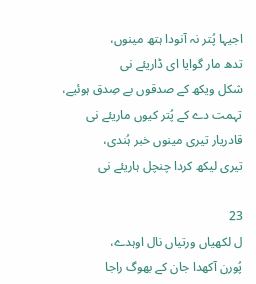اجیہا پُتر نہ آنودا ہتھ مینوں،
تدھ مار گوایا ای ڈاریئے نی
شکل ویکھ کے صدقوں بے صِدق ہوئیے،
تہمت دے کے پُتر کیوں ماریئے نی
قادریار تیری مینوں خبر ہُندی،
تیری لیکھ کردا چنچل ہاریئے نی

23
ل لکھیاں ورتیاں نال اوہدے،
پُورن آکھدا جان کے بھوگ راجا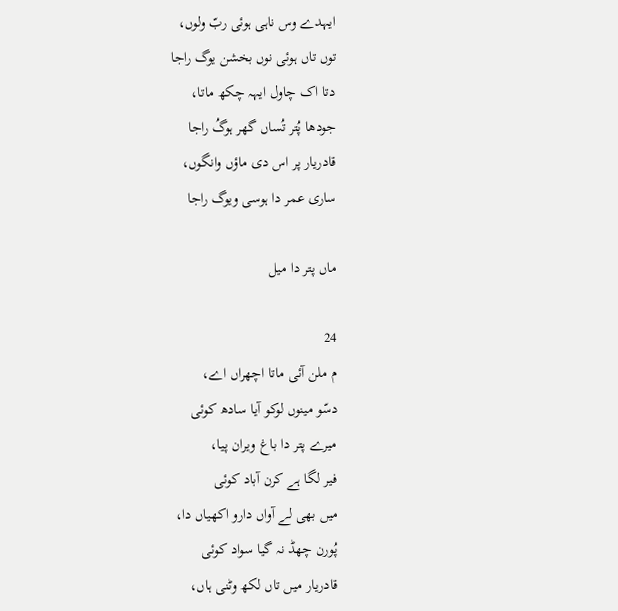ایہدے وس ناہی ہوئی ربّ ولوں،
توں تاں ہوئی نوں بخشن یوگ راجا
دتا اک چاول ایہہ چکھ ماتا،
جودھا پُتر تُساں گھر ہوگُ راجا
قادریار پر اس دی ماؤں وانگوں،
ساری عمر دا ہوسی ویوگ راجا

ماں پتر دا میل

24
م ملن آئی ماتا اچھراں اے،
دسّو مینوں لوکو آیا سادھ کوئی
میرے پتر دا باغ ویران پیا،
فیر لگا ہے کرن آباد کوئی
میں بھی لے آواں دارو اکھیاں دا،
پُورن چھڈ نہ گیا سواد کوئی
قادریار میں تاں لکھ وٹنی ہاں،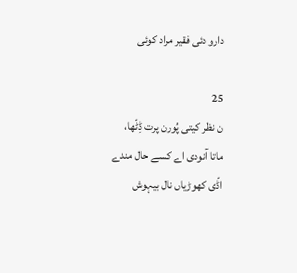دارو دئی فقیر مراد کوئی

25
ن نظر کیتی پُورن پرت ڈِٹّھا،
ماتا آنودی اے کسے حال مندے
اڈّی کھوڑیاں نال بیہوش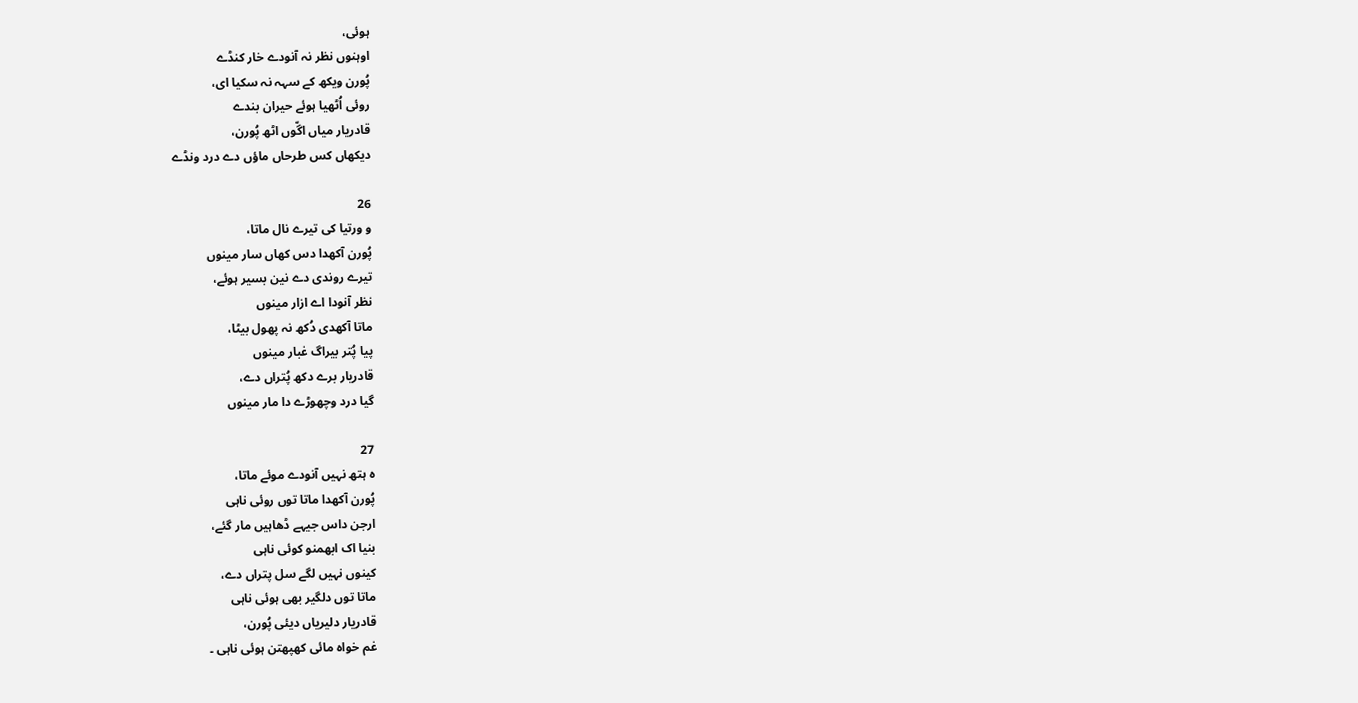ہوئی،
اوہنوں نظر نہ آنودے خار کنڈے
پُورن ویکھ کے سہہ نہ سکیا ای،
روئی اُٹھیا ہوئے حیران بندے
قادریار میاں اگّوں اٹھ پُورن،
دیکھاں کس طرحاں ماؤں دے درد ونڈے

26
و ورتیا کی تیرے نال ماتا،
پُورن آکھدا دس کھاں سار مینوں
تیرے روندی دے نین بسیر ہوئے،
نظر آنودا اے ازار مینوں
ماتا آکھدی دُکھ نہ پھول بیٹا،
پیا پُتر بیراگ غبار مینوں
قادریار برے دکھ پُتراں دے،
گیا درد وچھوڑے دا مار مینوں

27
ہ ہتھ نہیں آنودے موئے ماتا،
پُورن آکھدا ماتا توں روئی ناہی
ارجن داس جیہے ڈھاہیں مار گئے،
بنیا اک ابھمنو کوئی ناہی
کینوں نہیں لگے سل پتراں دے،
ماتا توں دلگیر بھی ہوئی ناہی
قادریار دلیریاں دیئی پُورن،
غم خواہ مائی کھپھتن ہوئی ناہی ۔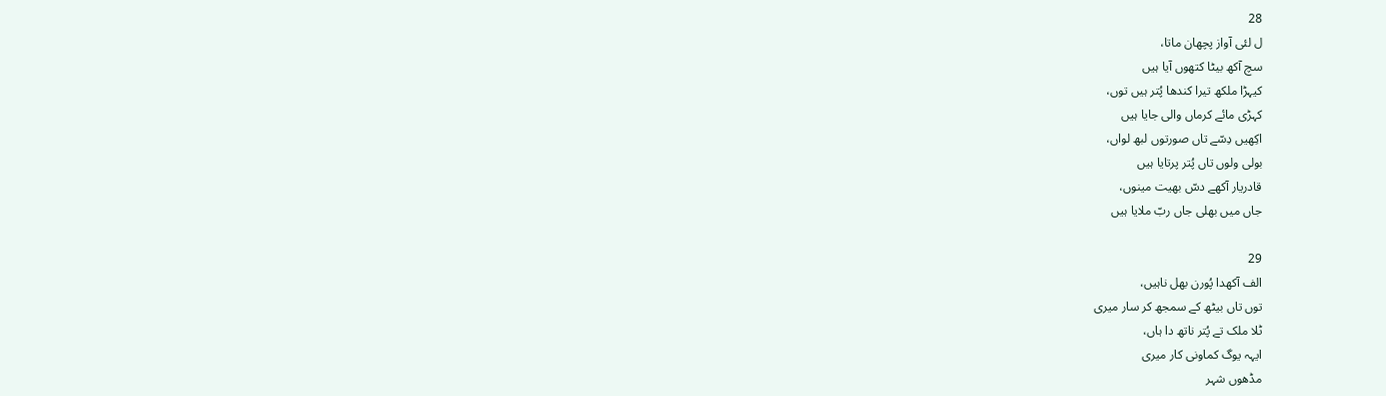28
ل لئی آواز پچھان ماتا،
سچ آکھ بیٹا کتھوں آیا ہیں
کیہڑا ملکھ تیرا کندھا پُتر ہیں توں،
کہڑی مائے کرماں والی جایا ہیں
اکِھیں دِسّے تاں صورتوں لبھ لواں،
بولی ولوں تاں پُتر پرتایا ہیں
قادریار آکھے دسّ بھیت مینوں،
جاں میں بھلی جاں ربّ ملایا ہیں

29
الف آکھدا پُورن بھل ناہیں،
توں تاں بیٹھ کے سمجھ کر سار میری
ٹلا ملک تے پُتر ناتھ دا ہاں،
ایہہ یوگ کماونی کار میری
مڈھوں شہر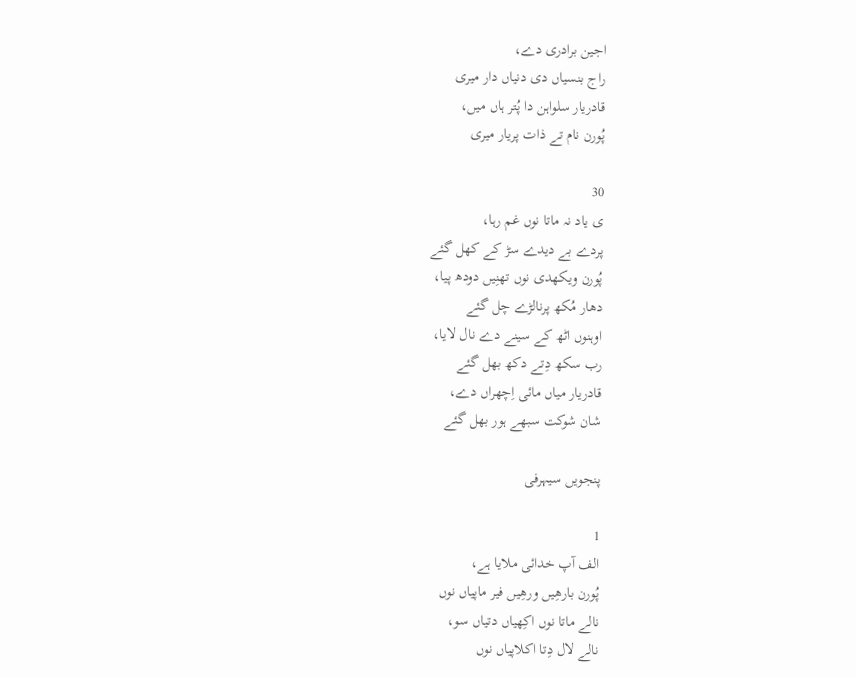اجین برادری دے،
راج بنسیاں دی دنیاں دار میری
قادریار سلواہن دا پُتر ہاں میں،
پُورن نام تے ذات پریار میری

30
ی یاد نہ ماتا نوں غم رہا،
پردے بے دیدے سڑ کے کھل گئے
پُورن ویکھدی نوں تھنِیں دودھ پیا،
دھار مُکھ پرنالڑے چل گئے
اوہنوں اٹھ کے سینے دے نال لایا،
رب سکھ دِتے دکھ بھل گئے
قادریار میاں مائی اِچھراں دے،
شان شوکت سبھے ہور بھل گئے

پنجویں سیہرفی

1
الف آپ خدائی ملایا ہے،
پُورن بارھِیں ورھِیں فیر ماپیاں نوں
نالے ماتا نوں اکِھیاں دتیاں سو،
نالے لال دِتا اکلاپیاں نوں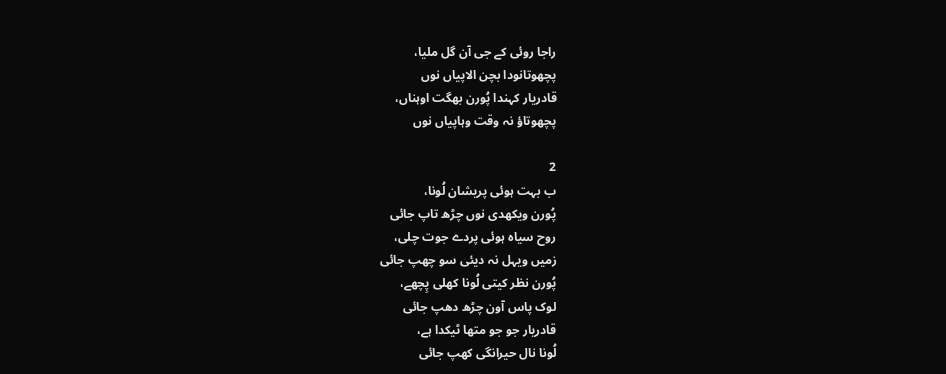راجا روئی کے جی آن گل ملیا،
پچھوتانودا بچن الاپیاں نوں
قادریار کہندا پُورن بھگت اوہناں،
پچھوتاؤ نہ وقت وہاپیاں نوں

2
ب بہت ہوئی پریشان لُونا،
پُورن ویکھدی نوں چڑھ تاپ جائی
روح سیاہ ہوئی پردے جوت چلی،
زمیں ویہل نہ دیئی سو چھپ جائی
پُورن نظر کیتی لُونا کھلی پِچھے،
لوک پاس آون چڑھ دھپ جائی
قادریار جو جو متھا ٹیکدا ہے،
لُونا نال حیرانگی کھپ جائی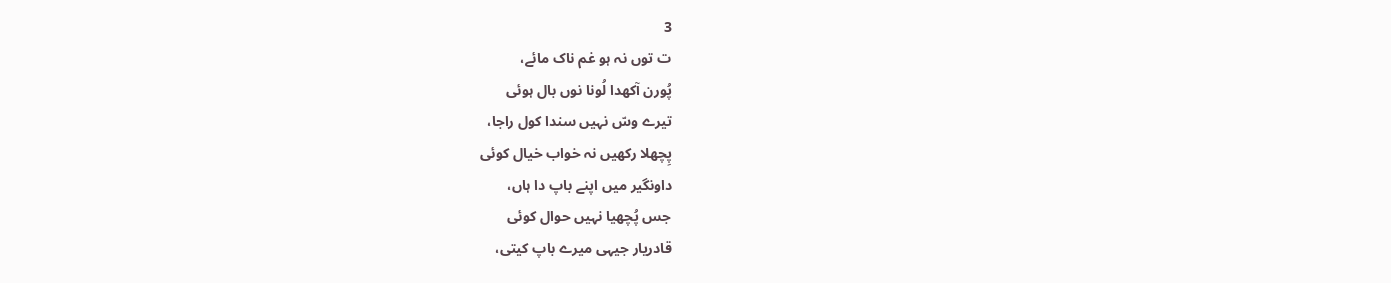3
ت توں نہ ہو غم ناک مائے،
پُورن آکھدا لُونا نوں بال ہوئی
تیرے وسّ نہیں سندا کول راجا،
پِچھلا رکھیں نہ خواب خیال کوئی
داونگیر میں اپنے باپ دا ہاں،
جس پُچھیا نہیں حوال کوئی
قادریار جیہی میرے باپ کیتی،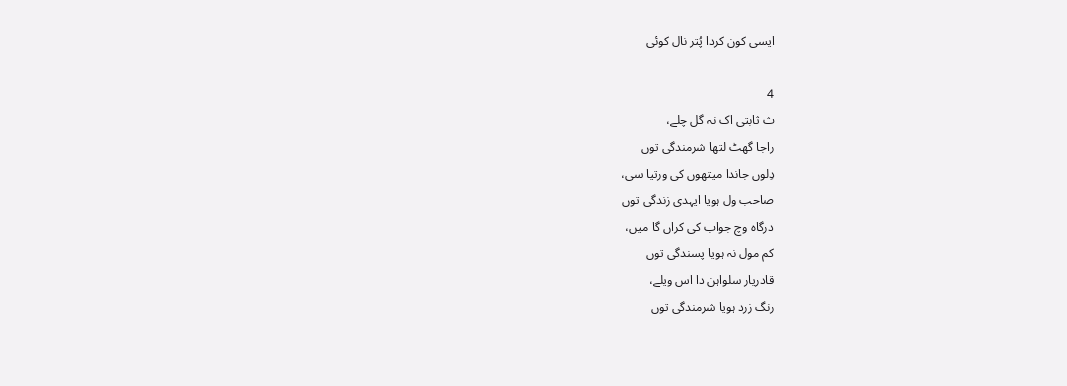ایسی کون کردا پُتر نال کوئی

4
ث ثابتی اک نہ گل چلے،
راجا گھٹ لتھا شرمندگی توں
دِلوں جاندا میتھوں کی ورتیا سی،
صاحب ول ہویا ایہدی زندگی توں
درگاہ وچ جواب کی کراں گا میں،
کم مول نہ ہویا پسندگی توں
قادریار سلواہن دا اس ویلے،
رنگ زرد ہویا شرمندگی توں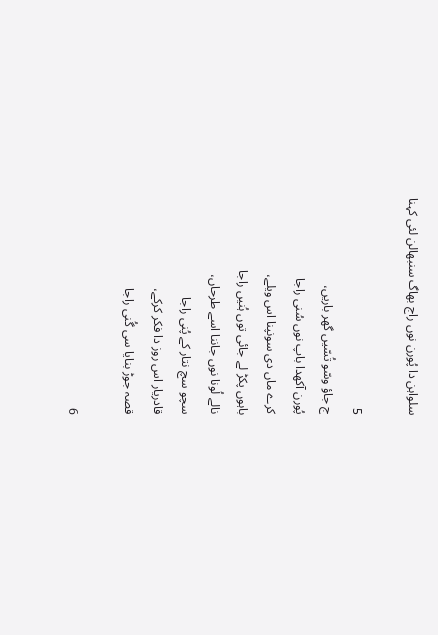سلواہن دا پُورن نوں راج بھاگ سنبھالن لئی کہنا

5
ج جاؤ وسّو تُسّیں گھر باریں،
پُورن آکھدا باپ نوں سُنی راجا
کرے ماں دی سونپنا اس ویلے،
باہوں پکڑ لے جائی توں ہُنیں راجا
نالے لُونا نوں جاننا اسے طرحاں،
سچو سچ نتار کے پُنی راجا
قادریار اس روز دا فکر کرکے،
قصہ جوڑ بنایا سی گُنی راجا

6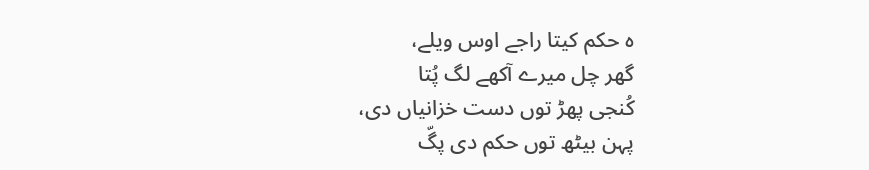ہ حکم کیتا راجے اوس ویلے،
گھر چل میرے آکھے لگ پُتا
کُنجی پھڑ توں دست خزانیاں دی،
پہن بیٹھ توں حکم دی پگّ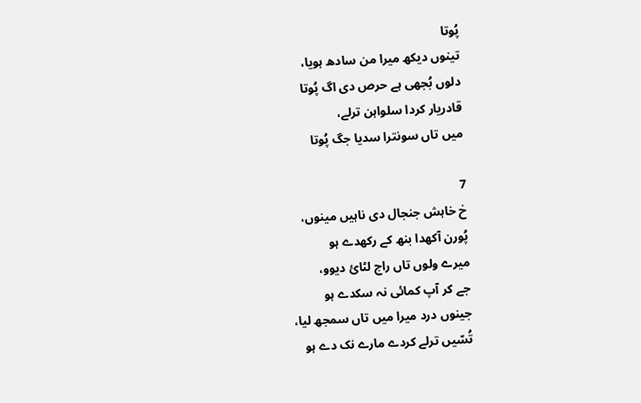پُوتا
تینوں دیکھ میرا من سادھ ہویا،
دلوں بُجھی ہے حرص دی اگ پُوتا
قادریار کردا سلواہن ترلے،
میں تاں سونترا سدیا جگ پُوتا

7
خ خاہش جنجال دی ناہیں مینوں،
پُورن آکھدا بنھ کے رکھدے ہو
میرے ولوں تاں راج لٹائ دیوو،
جے کر آپ کمائی نہ سکدے ہو
جینوں درد میرا میں تاں سمجھ لیا،
تُسّیں ترلے کردے مارے نک دے ہو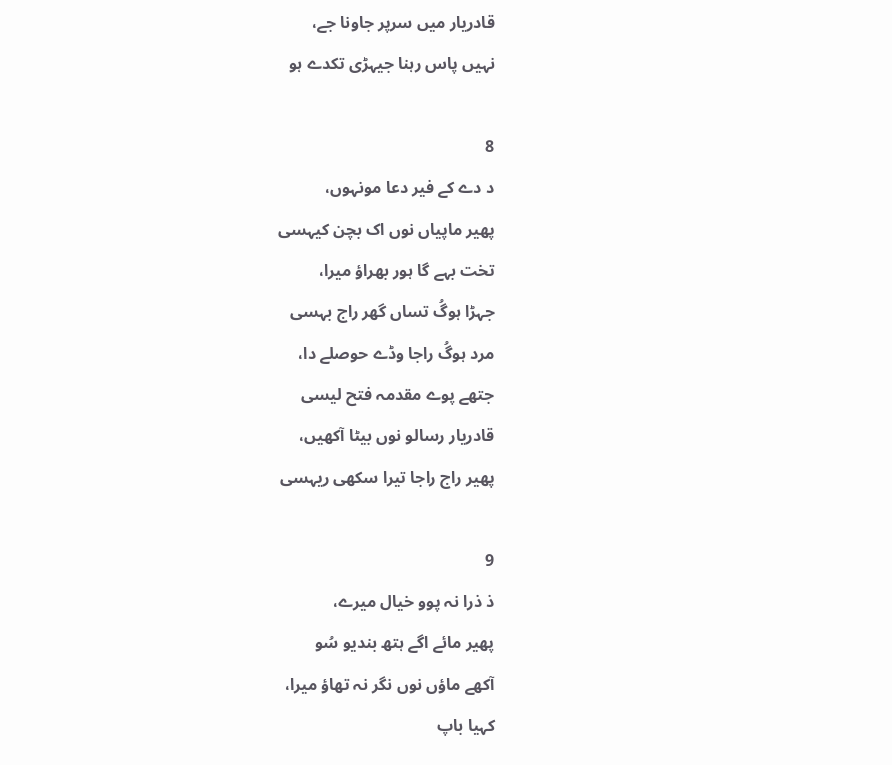قادریار میں سرپر جاونا جے،
نہیں پاس رہنا جیہڑی تکدے ہو

8
د دے کے فیر دعا مونہوں،
پھیر ماپیاں نوں اک بچن کیہسی
تخت بہے گا ہور بھراؤ میرا،
جہڑا ہوگُ تساں گھر راج بہسی
مرد ہوگُ راجا وڈے حوصلے دا،
جتھے پوے مقدمہ فتح لیسی
قادریار رسالو نوں بیٹا آکھیں،
پھیر راج راجا تیرا سکھی ریہسی

9
ذ ذرا نہ پوو خیال میرے،
پھیر مائے اگے ہتھ بندیو سُو
آکھے ماؤں نوں نگر نہ تھاؤ میرا،
کہیا باپ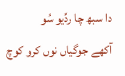دا سبھ چا ردِّیو سُو
آکھے جوگیاں نوں کرو کوچ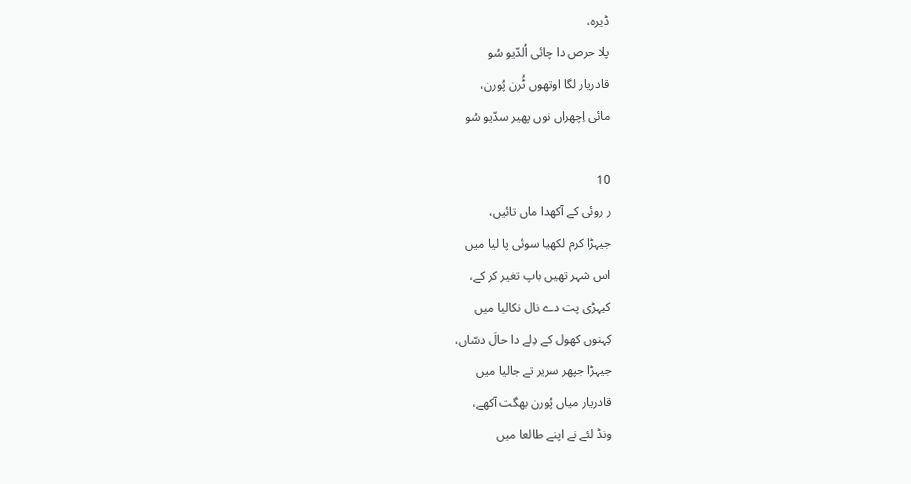ڈیرہ،
پلا حرص دا چائی اُلدّیو سُو
قادریار لگا اوتھوں ٹُرن پُورن،
مائی اِچھراں نوں پھیر سدّیو سُو

10
ر روئی کے آکھدا ماں تائیں،
جیہڑا کرم لکھیا سوئی پا لیا میں
اس شہر تھیں باپ تغیر کر کے،
کیہڑی پت دے نال نکالیا میں
کِہنوں کھول کے دِلے دا حالَ دسّاں،
جیہڑا جپھر سریر تے جالیا میں
قادریار میاں پُورن بھگت آکھے،
ونڈ لئے نے اپنے طالعا میں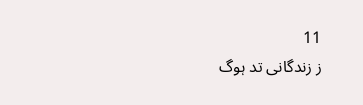11
ز زندگانی تد ہوگ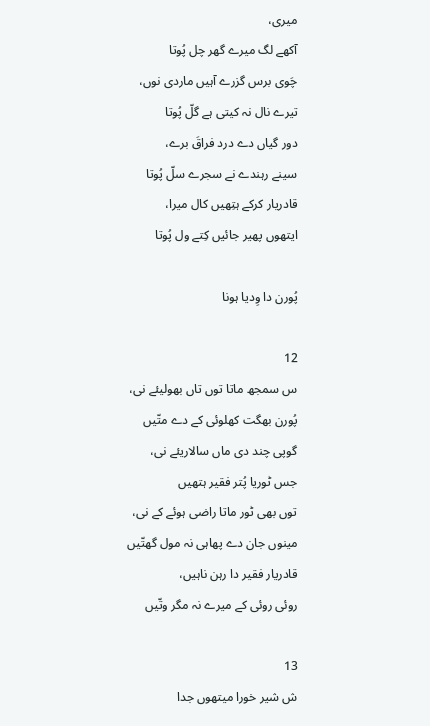میری،
آکھے لگ میرے گھر چل پُوتا
چَوی برس گزرے آہیں ماردی نوں،
تیرے نال نہ کیتی ہے گلّ پُوتا
دور گیاں دے درد فراقَ برے،
سینے رہندے نے سجرے سلّ پُوتا
قادریار کرکے ہتِھیں کال میرا،
ایتھوں پھیر جائیں کِتے ول پُوتا

پُورن دا وِدیا ہونا

12
س سمجھ ماتا توں تاں بھولیئے نی،
پُورن بھگت کھلوئی کے دے متّیں
گوپی چند دی ماں سالاریئے نی،
جس ٹوریا پُتر فقیر ہتھیں
توں بھی ٹور ماتا راضی ہوئے کے نی،
مینوں جان دے پھاہی نہ مول گھتّیں
قادریار فقیر دا رہن ناہیں،
روئی روئی کے میرے نہ مگر وتّیں

13
ش شیر خورا میتھوں جدا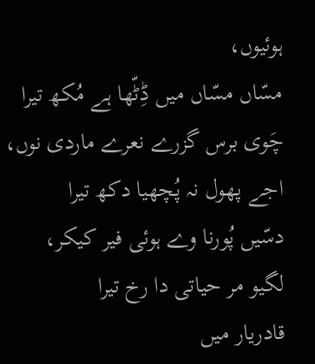ہوئیوں،
مسّاں مسّاں میں ڈِٹّھا ہے مُکھ تیرا
چَوی برس گزرے نعرے ماردی نوں،
اجے پھول نہ پُچھیا دکھ تیرا
دسّیں پُورنا وے ہوئی فیر کیکر،
لگیو مر حیاتی دا رخ تیرا
قادریار میں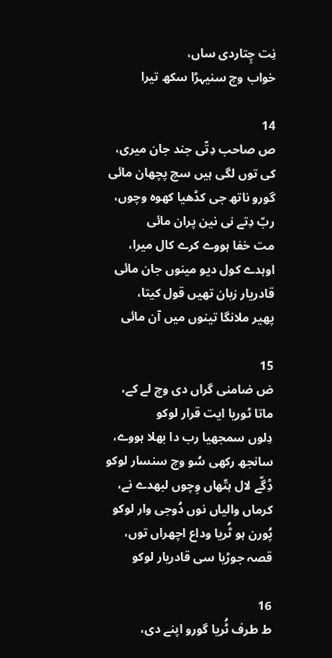نِت چِتاردی ساں،
خواب وچ سنیہڑا سکھ تیرا

14
ص صاحب دِتّی جند جان میری،
کی توں لگی ہیں سچ پچھان مائی
گورو ناتھ جی کڈھیا کھوہ وچوں،
ربّ دِتے نی نین پران مائی
مت خفا ہووے کرے کال میرا،
اوہدے کول دیو مینوں جان مائی
قادریار زبان تھیں قول کیتا،
پھیر ملانگا تینوں میں آن مائی

15
ض ضامنی گراں دی وچ لے کے،
ماتا ٹوریا ایت قرار لوکو
دِلوں سمجھیا رب دا بھلا ہووے،
سانجھ رکھی سُو وچ سنسار لوکو
ڈِگّے لال ہتّھاں وِچوں لبھدے نے،
کرماں والیاں نوں دُوجی وار لوکو
پُورن ہو ٹُریا وداع اچھراں توں،
قصہ جوڑیا سی قادریار لوکو

16
ط طرف ٹُریا گورو اپنے دی،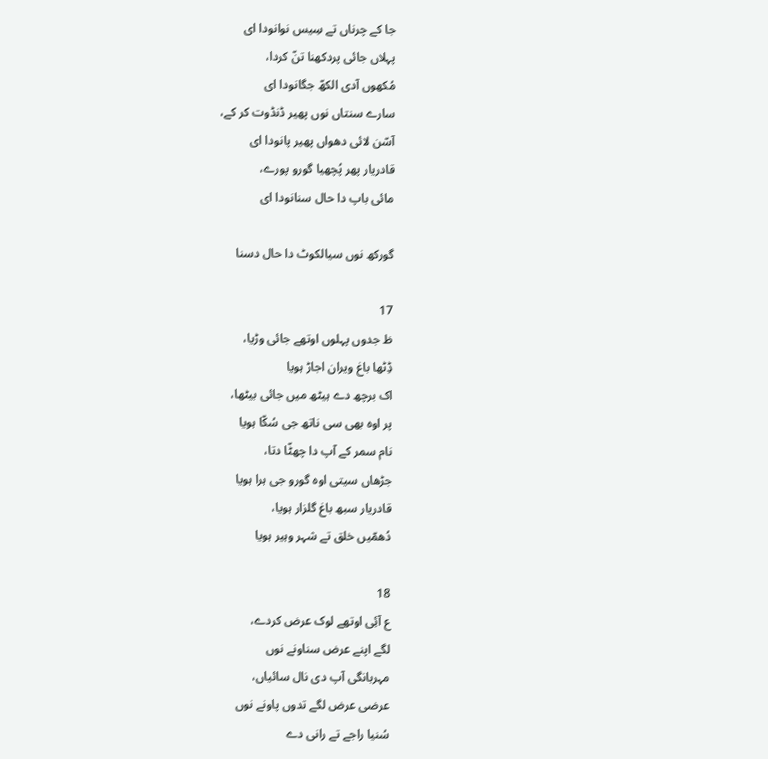جا کے چرناں تے سِیس نوانودا ای
پہلاں جائی پردکھنا تنّ کردا،
مُکھوں آدی الکھّ جگانودا ای
سارے سنتاں نوں پھیر ڈنڈوت کر کے،
آسّن لائی دھواں پھیر پانودا ای
قادریار پھر پُچھیا گورو پورے،
مائی باپ دا حال سنانودا ای

گورکھ نوں سیالکوٹ دا حال دسنا

17
ظ جدوں پہلوں اوتھے جائی وڑیا،
ڈِٹھا باغ ویران اجاڑ ہویا
اک برچھ دے ہیٹھ میں جائی بیٹھا،
پر اوہ بھی سی ناتھ جی سُکّا ہویا
نام سمر کے آپ دا چھٹّا دتا،
جڑھاں سیتی اوہ گورو جی ہرا ہویا
قادریار سبھ باغ گلزار ہویا،
دُھمّیں خلق تے شہر وہیر ہویا

18
ع آئِی اوتھے لوک عرض کردے،
لگے اپنے عرض سناونے نوں
مہربانگی آپ دی نال سائیاں،
عرضی عرض لگے تدوں پاونے نوں
سُنیا راجے تے رانی دے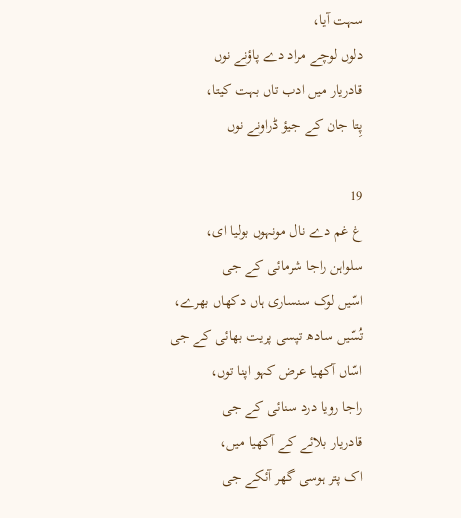سہت آیا،
دلوں لوچے مراد دے پاؤنے نوں
قادریار میں ادب تاں بہت کیتا،
پِتا جان کے جیؤ ڈراونے نوں

19
غ غم دے نال مونہوں بولیا ای،
سلواہن راجا شرمائی کے جی
اسّیں لوک سنساری ہاں دکھاں بھرے،
تُسّیں سادھ تپسی پریت بھائی کے جی
اسّاں آکھیا عرض کہو اپنا توں،
راجا رویا درد سنائی کے جی
قادریار بلائے کے آکھیا میں،
اک پتر ہوسی گھر آئکے جی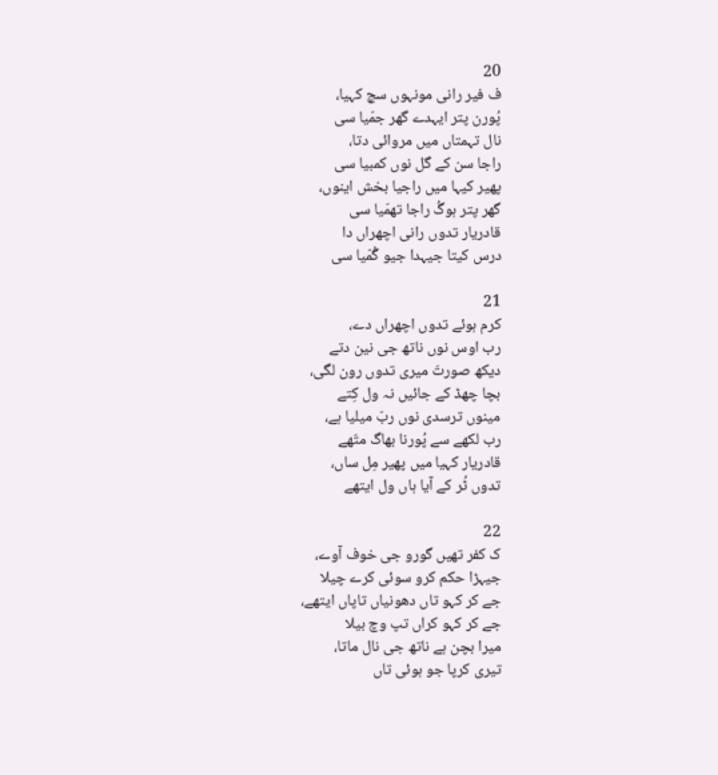20
ف فیر رانی مونہوں سچ کہیا،
پُورن پتر ایہدے گھر جمّیا سی
نال تہمتاں میں مروائی دتا،
راجا سن کے گل نوں کمبیا سی
پھیر کیہا میں راجیا بخش اینوں،
گھر پتر ہوگُ راجا تھمّیا سی
قادریار تدوں رانی اچھراں دا
درس کیتا جیہدا جیو گُمّیا سی

21
کرم ہوئے تدوں اچھراں دے،
رب اوس نوں ناتھ جی نین دتے
دیکھ صورتَ میری تدوں رون لگی،
بچا چھڈ کے جائیں نہ ول کِتے
مینوں ترسدی نوں ربّ میلیا ہے،
رب لکھے سے پُورنا بھاگ متّھے
قادریار کہیا میں پھیر مِل ساں،
تدوں ٹُر کے آیا ہاں ول ایتھے

22
ک کفر تھیں گورو جی خوف آوے،
جیہڑا حکم کرو سوئی کرے چیلا
جے کر کہو تاں دھونیاں تاپاں ایتھے،
جے کر کہو کراں تپ وچ بیلا
میرا بچن ہے ناتھ جی نال ماتا،
تیری کرپا جو ہوئی تاں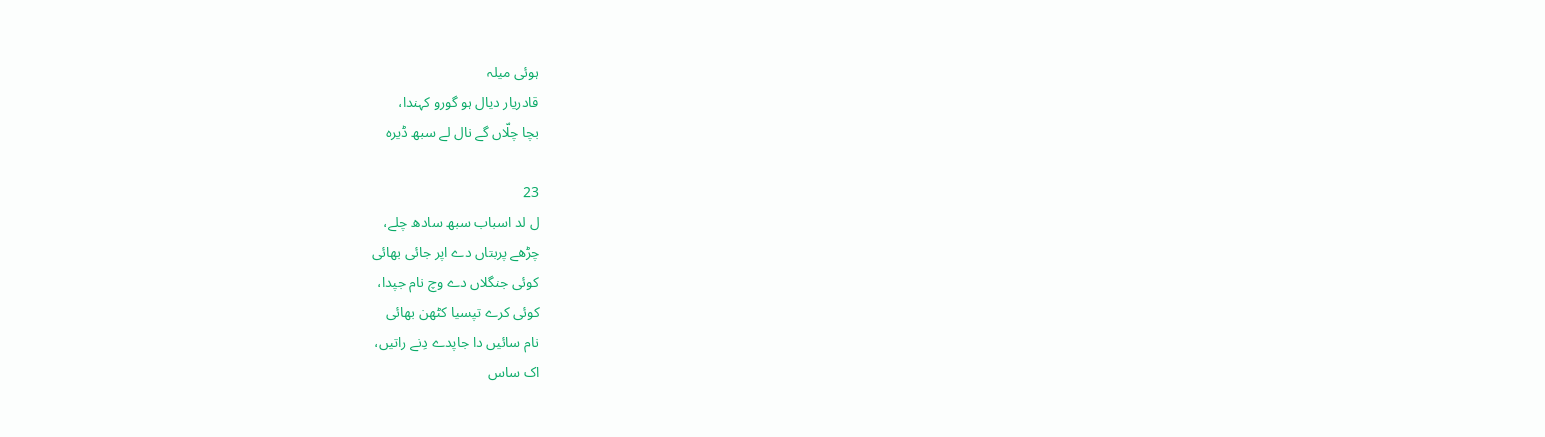ہوئی میلہ
قادریار دیال ہو گورو کہندا،
بچا چلّاں گے نال لے سبھ ڈیرہ

23
ل لد اسباب سبھ سادھ چلے،
چڑھے پربتاں دے اپر جائی بھائی
کوئی جنگلاں دے وچ نام جپدا،
کوئی کرے تپسیا کٹھن بھائی
نام سائیں دا جاپدے دِنے راتیں،
اک ساس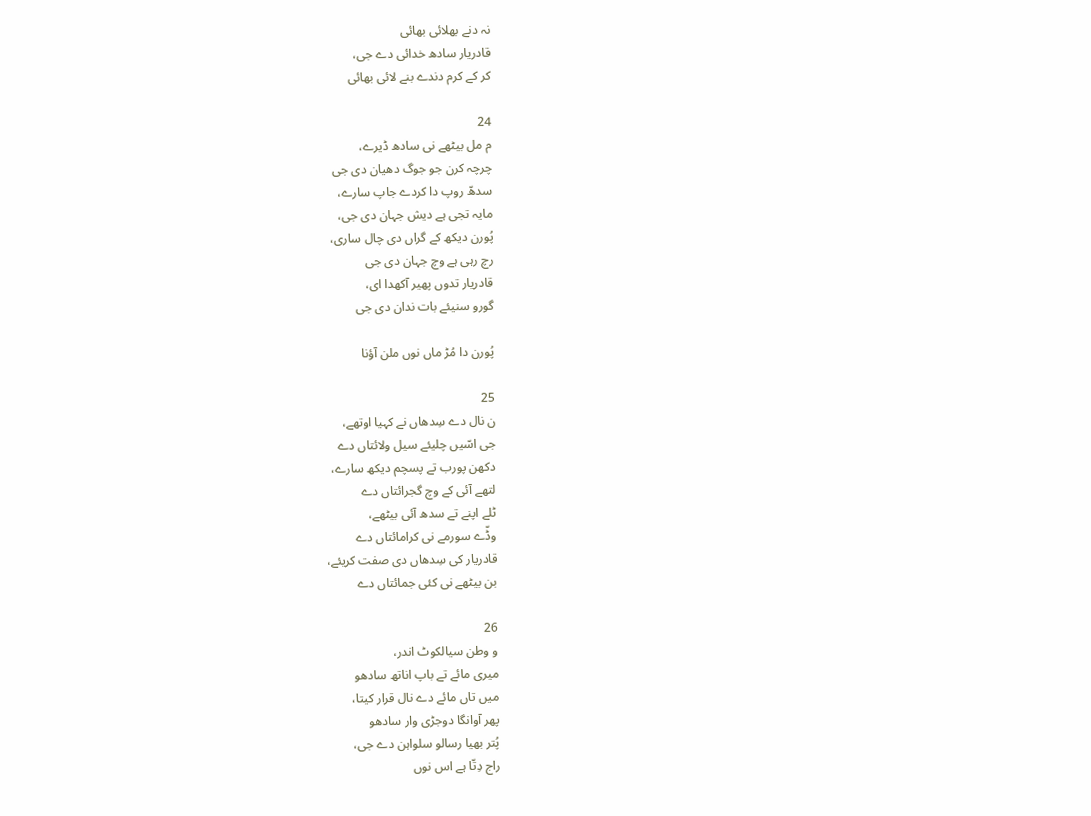نہ دنے بھلائی بھائی
قادریار سادھ خدائی دے جی،
کر کے کرم دندے بنے لائی بھائی

24
م مل بیٹھے نی سادھ ڈیرے،
چرچہ کرن جو جوگ دھیان دی جی
سدھّ روپ دا کردے جاپ سارے،
مایہ تجی ہے دیش جہان دی جی،
پُورن دیکھ کے گراں دی چال ساری،
رچ رہی ہے وچ جہان دی جی
قادریار تدوں پھیر آکھدا ای،
گورو سنیئے بات ندان دی جی

پُورن دا مُڑ ماں نوں ملن آؤنا

25
ن نال دے سِدھاں نے کہیا اوتھے،
جی اسّیں چلیئے سیل ولائتاں دے
دکھن پورب تے پسچم دیکھ سارے،
لتھے آئی کے وچ گجرائتاں دے
ٹلے اپنے تے سدھ آئی بیٹھے،
وڈّے سورمے نی کرامائتاں دے
قادریار کی سِدھاں دی صفت کریئے،
بن بیٹھے نی کئی جمائتاں دے

26
و وطن سیالکوٹ اندر،
میری مائے تے باپ اناتھ سادھو
میں تاں مائے دے نال قرار کیتا،
پھر آوانگا دوجڑی وار سادھو
پُتر بھیا رسالو سلواہن دے جی،
راج دِتّا ہے اس نوں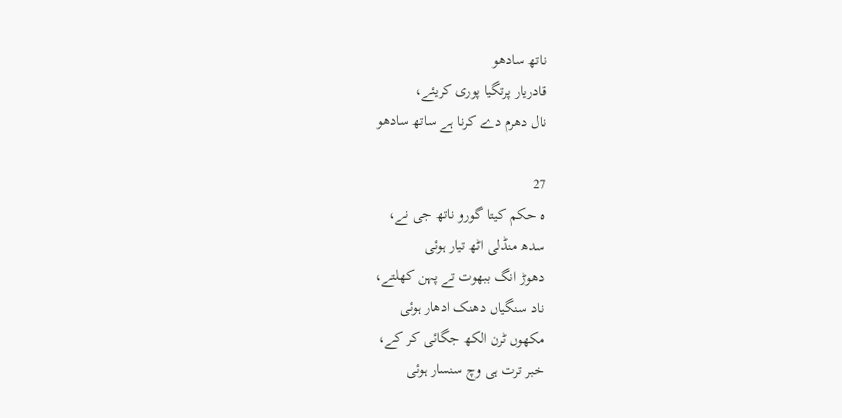ناتھ سادھو
قادریار پرتگیا پوری کریئے،
نال دھرم دے کرنا ہے ساتھ سادھو

27
ہ حکم کیتا گورو ناتھ جی نے،
سدھ منڈلی اٹھ تیار ہوئی
دھوڑ انگ ببھوت تے پہن کھلتے،
ناد سنگیاں دھنک ادھار ہوئی
مکھوں ٹرن الکھ جگائی کر کے،
خبر ترت ہی وچ سنسار ہوئی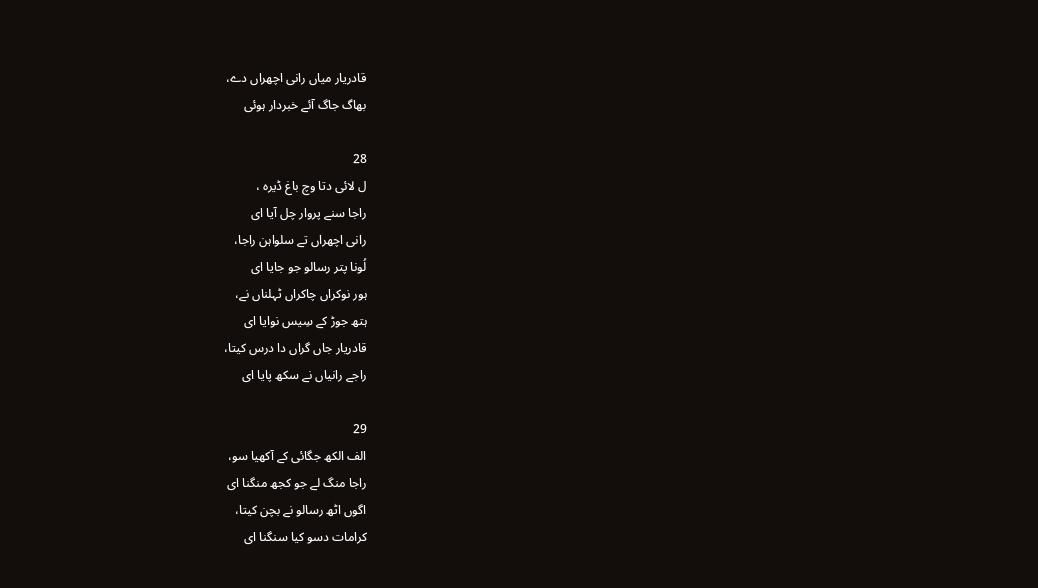قادریار میاں رانی اچھراں دے،
بھاگ جاگ آئے خبردار ہوئی

28
ل لائی دتا وچ باغ ڈیرہ ،
راجا سنے پروار چل آیا ای
رانی اچھراں تے سلواہن راجا،
لُونا پتر رسالو جو جایا ای
ہور نوکراں چاکراں ٹہلناں نے،
ہتھ جوڑ کے سِیس نوایا ای
قادریار جاں گراں دا درس کیتا،
راجے رانیاں نے سکھ پایا ای

29
الف الکھ جگائی کے آکھیا سو،
راجا منگ لے جو کجھ منگنا ای
اگوں اٹھ رسالو نے بچن کیتا،
کرامات دسو کیا سنگنا ای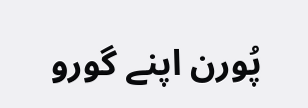پُورن اپنے گورو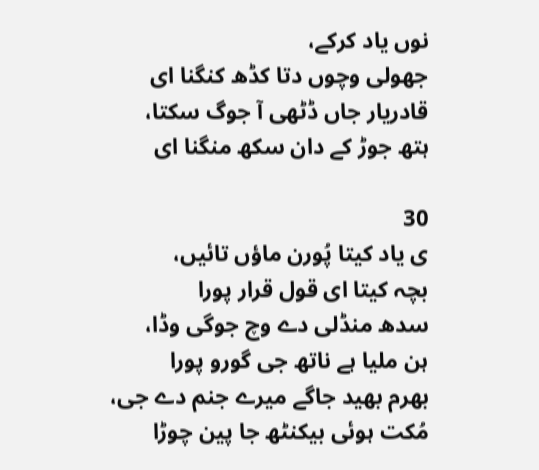نوں یاد کرکے،
جھولی وچوں دتا کڈھ کنگنا ای
قادریار جاں ڈٹھی آ جوگ سکتا،
ہتھ جوڑ کے دان سکھ منگنا ای

30
ی یاد کیتا پُورن ماؤں تائیں،
بچہ کیتا ای قول قرار پورا
سدھ منڈلی دے وچ جوگی وڈا،
ہن ملیا ہے ناتھ جی گورو پورا
بھرم بھید جاگے میرے جنم دے جی،
مُکت ہوئی بیکنٹھ جا پین چوڑا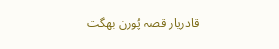قادریار قصہ پُورن بھگت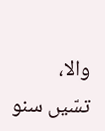والا،
تسّیں سنو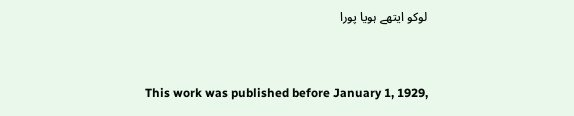لوکو ایتھے ہویا پورا


This work was published before January 1, 1929,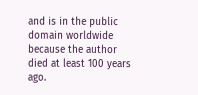and is in the public domain worldwide because the author died at least 100 years ago.